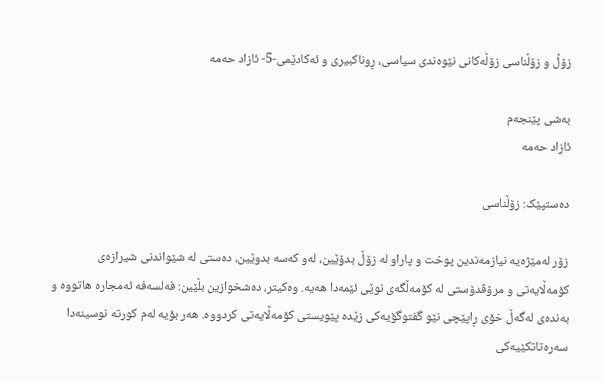زۆڵ و زۆڵناسی زۆڵەکانی نێوەندی سیاسی، ڕوناکبیری و ئەکادێمی-5- ئازاد حەمە

بەشی پێنجەم
ئازاد حەمە

دەستپێک: زۆڵناسی

زۆر لەمێژەیە نیازمەندین پوخت و پاراو لە زۆڵ بدۆێین، لەو کەسە بدوێین، دەستی لە شێواندنی شیرازەی کۆمەڵایەتی و مرۆڤدۆستی لە کۆمەڵگەی نوێی ئێمەدا هەیە. وەکیتر، دەشخوازین بڵێین: فەلسەفە ئەمجارە هاتووە و بەندەی لەگەڵ خۆی ڕاپێچی نێو گفتوگۆیەکی زێدە پێویستی کۆمەڵایەتی کردووە. هەر بۆیە لەم کورتە نوسینەدا سەرەتاتکێیەکی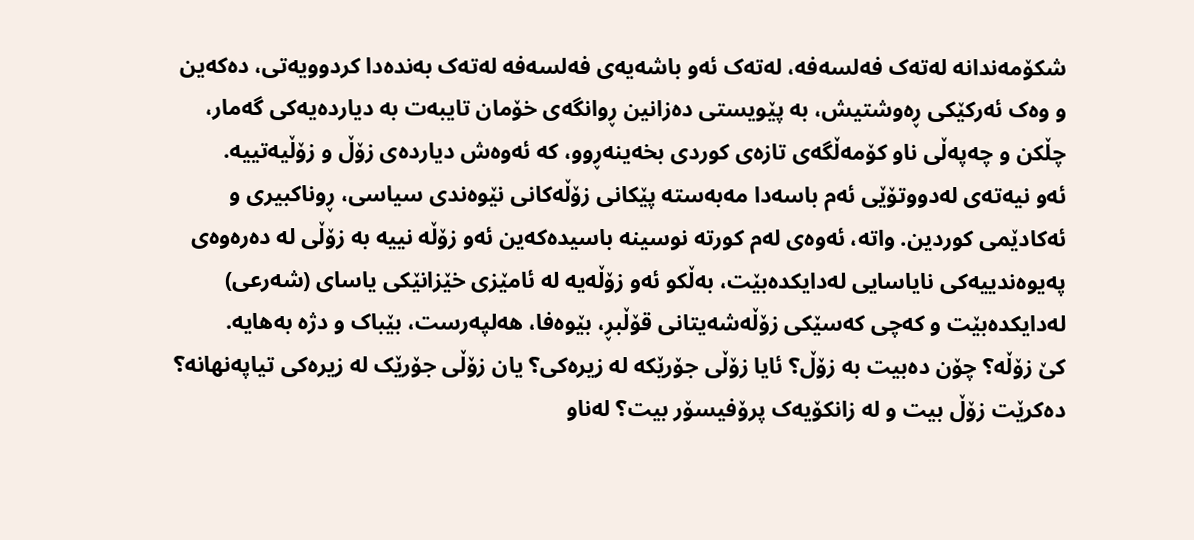شکۆمەندانە لەتەک فەلسەفە، لەتەک ئەو باشەیەی فەلسەفە لەتەک بەندەدا کردوویەتی، دەکەین و وەک ئەرکێکی ڕەوشتیش، بە پێویستی دەزانین ڕوانگەی خۆمان تایبەت بە دیاردەیەکی گەمار، چڵکن و چەپەڵی ناو کۆمەڵگەی تازەی کوردی بخەینەڕوو، کە ئەوەش دیاردەی زۆڵ و زۆڵیەتییە.
ئەو نیەتەی لەدووتۆێی ئەم باسەدا مەبەستە پێکانی زۆڵەکانی نێوەندی سیاسی، ڕوناکبیری و ئەکادێمی کوردین. واتە، ئەوەی لەم کورتە نوسینە باسیدەکەین ئەو زۆڵە نییە بە زۆڵی لە دەرەوەی پەیوەندییەکی نایاسایی لەدایکدەبێت، بەڵکو ئەو زۆڵەیە لە ئامێزی خێزانێکی یاسای (شەرعی) لەدایکدەبێت و کەچی کەسێکی زۆڵەشەیتانی قۆڵبڕ، بێوەفا، هەلپەرست، بێباک و دژە بەهایە.
کێ زۆڵە؟ چۆن دەبیت بە زۆڵ؟ ئایا زۆڵی جۆرێکە لە زیرەکی؟ یان زۆڵی جۆرێک لە زیرەکی تیاپەنهانە؟ دەکرێت زۆڵ بیت و لە زانکۆیەک پرۆفیسۆر بیت؟ لەناو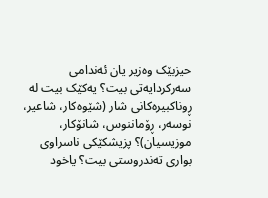حیزبێک وەزیر یان ئەندامی سەرکردایەتی بیت؟ یەکێک بیت لە ڕوناکبیرەکانی شار (شێوەکار، شاعیر، نوسەر، ڕۆماننوس، شانۆکار، موزیسیان)؟ پزیشکێکی ناسراوی بواری تەندروستی بیت؟ یاخود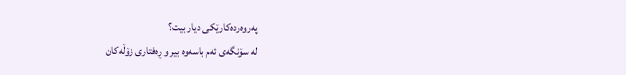پەروەردەکارێکی دیار بیت؟
لە سۆنگەی ئەم باسەوە بیر و ڕەفتاری زۆڵەکان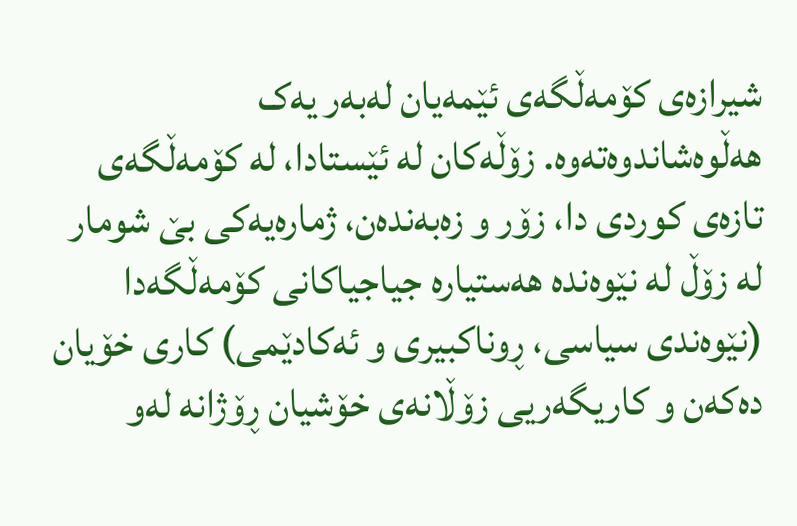شیرازەی کۆمەڵگەی ئێمەیان لەبەر یەک ھەڵوەشاندوەتەوە. زۆڵەکان لە ئێستادا، لە کۆمەڵگەی تازەی کوردی دا، زۆر و زەبەندەن، ژمارەیەکى بێ شومار لە زۆڵ لە نێوەندە هەستیارە جیاجیاکانی کۆمەڵگەدا (نێوەندی سیاسی، ڕوناکبیری و ئەکادێمی) کاری خۆیان دەکەن و کاریگەریی زۆڵانەی خۆشیان ڕۆژانە لەو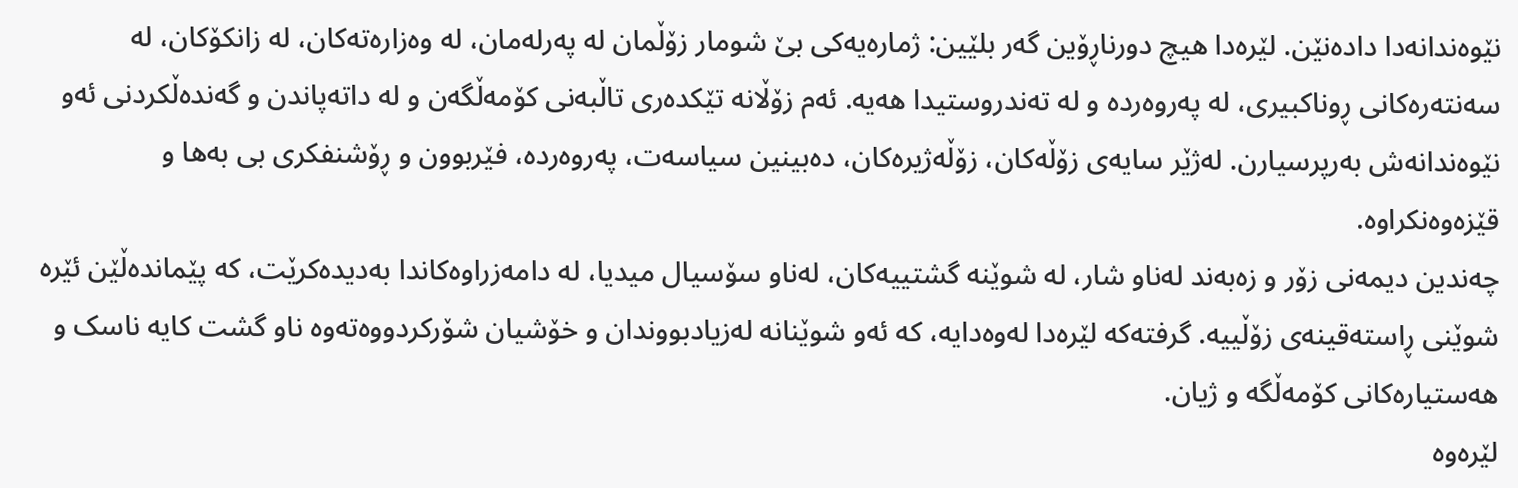نێوەندانەدا دادەنێن. لێرەدا هیچ دورناڕۆین گەر بلێین: ژمارەیەکى بێ شومار زۆڵمان لە پەرلەمان، لە وەزارەتەکان، لە زانکۆکان، لە سەنتەرەکانی ڕوناکبیری، لە پەروەردە و لە تەندروستیدا هەیە. ئەم زۆڵانە تێکدەری تاڵبەنی کۆمەڵگەن و لە داتەپاندن و گەندەڵکردنی ئەو نێوەندانەش بەرپرسیارن. لەژێر سایەی زۆڵەکان، زۆڵەژیرەکان، دەبینین سیاسەت، پەروەردە، فێربوون و ڕۆشنفکری بی بەها و قێزەوەنکراوە.
چەندین دیمەنی زۆر و زەبەند لەناو شار، لە شوێنە گشتییەکان، لەناو سۆسیال میدیا، لە دامەزراوەکاندا بەدیدەکرێت، کە پێماندەڵێن ئێرە شوێنی ڕاستەقینەی زۆڵییە. گرفتەکە لێرەدا لەوەدایە، کە ئەو شوێنانە لەزیادبووندان و خۆشیان شۆرکردووەتەوە ناو گشت کایە ناسک و هەستیارەکانی کۆمەڵگە و ژیان.
لێرەوە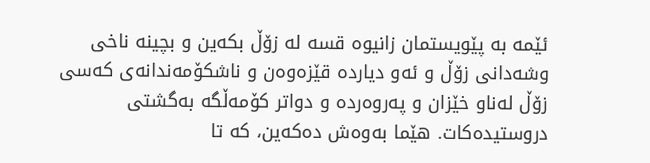ئێمە بە پێویستمان زانیوە قسە لە زۆڵ بکەین و بچینە ناخی وشەدانی زۆڵ و ئەو دیاردە قێزەوەن و ناشکۆمەندانەی کەسی زۆڵ لەناو خێزان و پەروەردە و دواتر کۆمەڵگە بەگشتی دروستیدەکات. هێما بەوەش دەکەین، کە تا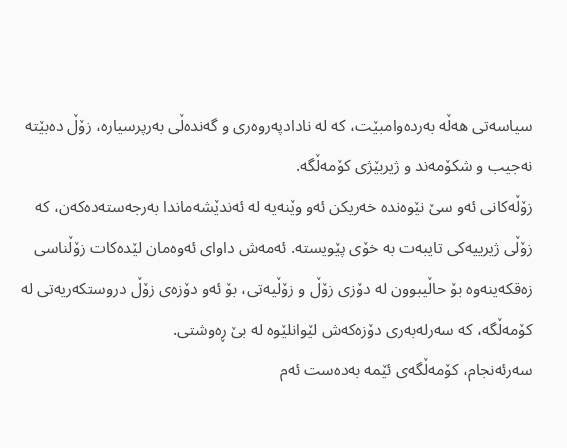سیاسەتی هەڵە بەردەوامبێت، کە لە نادادپەروەری و گەندەڵی بەرپرسیارە، زۆڵ دەبێتە نەجیب و شکۆمەند و ژیربێژی کۆمەڵگە.
زۆڵەکانی ئەو سێ نێوەندە خەریکن ئەو وێنەیە لە ئەندێشەماندا بەرجەستەدەکەن، کە زۆڵی ژیرییەکی تایبەت بە خۆی پێویستە. ئەمەش داوای ئەوەمان لێدەکات زۆڵناسی زەقکەینەوە بۆ حاڵیبوون لە دۆزی زۆڵ و زۆڵیەتی، بۆ ئەو دۆزەی زۆڵ دروستکەریەتی لە کۆمەڵگە، کە سەرلەبەری دۆزەکەش لێوانلێوە لە بێ ڕەوشتی.
سەرئەنجام، کۆمەڵگەی ئێمە بەدەست ئەم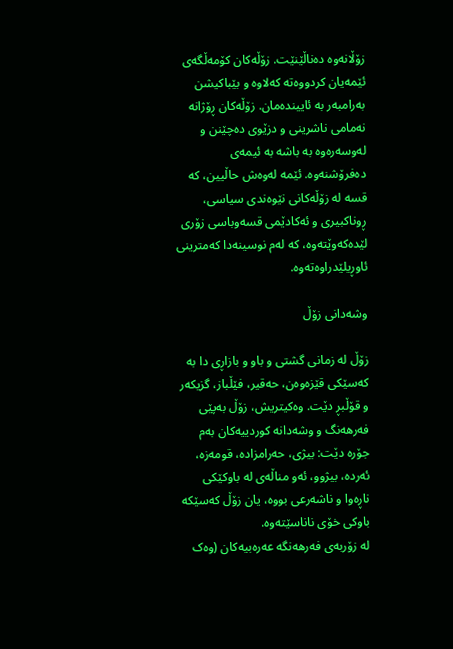زۆڵانەوە دەناڵێنێت. زۆڵەکان کۆمەڵگەی ئێمەیان کردووەتە كەلاوە و بێباکیشن بەرامبەر بە ئاییندەمان. زۆڵەکان ڕۆژانە نەمامی ناشرینی و دزێوی دەچێنن و لەوسەرەوە بە باشە بە ئیمەی دەفرۆشنەوە. ئێمە لەوەش حاڵیین، کە قسە لە زۆڵەکانی نێوەندی سیاسی، ڕوناکبیری و ئەکادێمی قسەوباسی زۆری لێدەکەوێتەوە، کە لەم نوسینەدا کەمترینی ئاوڕیلێدراوەتەوە.

وشەدانی زۆڵ

زۆڵ لە زمانی گشتی و باو و بازاڕی دا بە کەسێکی قێزەوەن، حەقیر، فێڵباز، گزیکەر و قۆڵبڕ دێت. وەکیتریش، زۆڵ بەپێی فەرهەنگ و وشەدانە کوردییەکان بەم جۆرە دێت: بیژی، حەرامزادە، قومەزە، ئەردە، بیژوو، ئەو مناڵەی لە باوکێکی ناڕەوا و ناشەرعی بووە، یان زۆڵ کەسێکە باوکی خۆی ناناسێتەوە.
لە زۆربەی فەرهەنگە عەرەبیەکان (وەک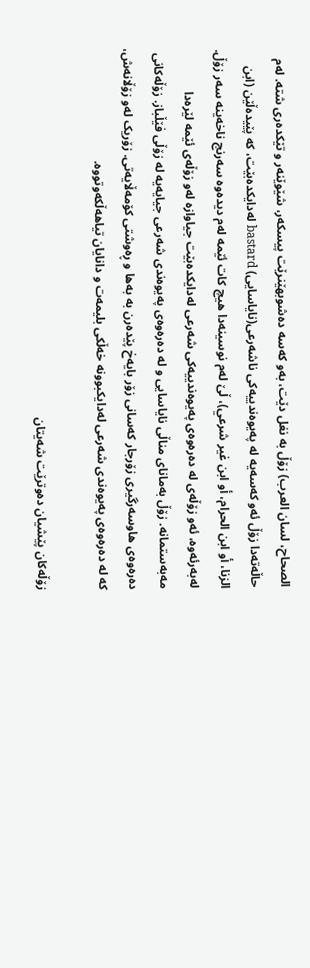الصحاح، لسان العرب) زۆڵ بە نغل دێت، بەو کەسە دەشوبهێنرێت پیسکەر، شێوێنەر و تێکدەری شتە. لەم حاڵەتەدا زۆڵ ئەو کەسەیە لە پەیوەندییەکی ناشەرعی(نایاسایی) bastard لەدایکدەبێت، کە پێیدەڵێن (ابن الزنا، أو ابن الحرام، أو ابن غير شرعي)، ڵێ لەم نوسینەدا هیچ کات ئێمە لەم دیدەوە سەرنج ناخەینە سەر زۆڵ. لەبەرئەوە، ئەو زۆڵەی لە دەرەوەی پەیوەندییەکی شەرعی لەدایکدەبێت جیاوازە لەو زۆڵەی ئێمە لێرەدا مەبەستمانە. زۆڵ بەمانای مناڵی نایاسایی و لە دەرەوەی پەیوەندی شەرعی جیایەیە لە زۆڵی فێڵباز. زۆڵەکانی دەرەوەی هاوسەرگیری زۆرجار کەسانی زۆر بایەخ پێدەرن بە بەها و ڕەوشتی کۆمەڵایەتی. زۆریک لەو زۆڵانەش، کە لە دەرەوەی پەیوەندی شەرعی لەدایکبوونە خەڵکی بلیمەت و دانایان تیاهەڵکەوتووە.

زۆڵەکان پێشیان دەوترێت شەیتان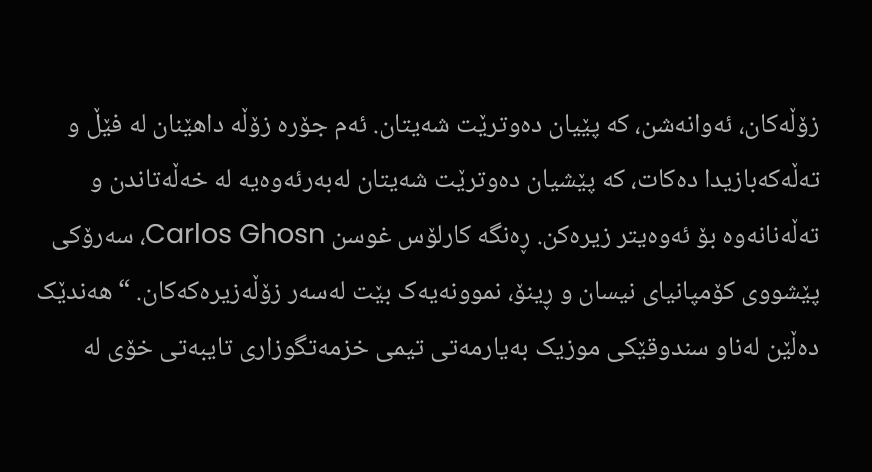زۆڵەکان، ئەوانەشن، کە پێیان دەوترێت شەیتان. ئەم جۆرە زۆڵە داهێنان لە فێڵ و تەڵەکەبازیدا دەکات، کە پێشیان دەوترێت شەیتان لەبەرئەوەیە لە خەڵەتاندن و تەڵەنانەوە بۆ ئەوەیتر زیرەکن. ڕەنگە کارلۆس غوسن Carlos Ghosn، سەرۆکى پێشووى کۆمپانیاى نیسان و ڕینۆ، نموونەیەک بێت لەسەر زۆڵەزیرەکەکان. “هەندێک دەڵێن لەناو سندوقێکی موزیک بەیارمەتی تیمی خزمەتگوزاری تایبەتی خۆی لە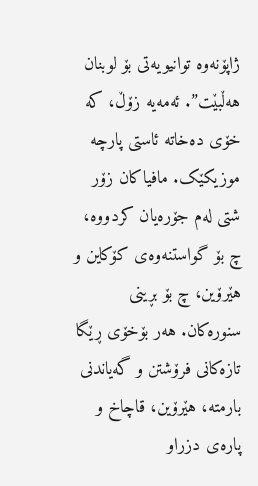ژاپۆنەوە توانیویەتی بۆ لوبنان هەڵبێت”. ئەمەیە زۆڵ، کە خۆی دەخاتە ئاستی پارچە موزیکێک. مافیاکان زۆر شتی لەم جۆرەیان کردووە، چ بۆ گواستنەوەی کۆکاین و هێرۆین، چ بۆ بڕینی سنورەکان. هەر بۆخۆی ڕێگا تازەکانی فرۆشتن و گەیاندنی بارمتە، هێرۆین، قاچاخ و پارەی دزراو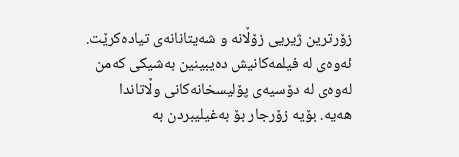زۆرترین ژیریی زۆڵانە و شەیتانانەی تیادەکرێت. ئەوەی لە فیلمەکانیش دەیبینین بەشیکی کەمن لەوەی لە دۆسیەی پۆلیسخانەکانی وڵاتاندا هەیە. بۆیە زۆرجار بۆ بەغیلیبردن بە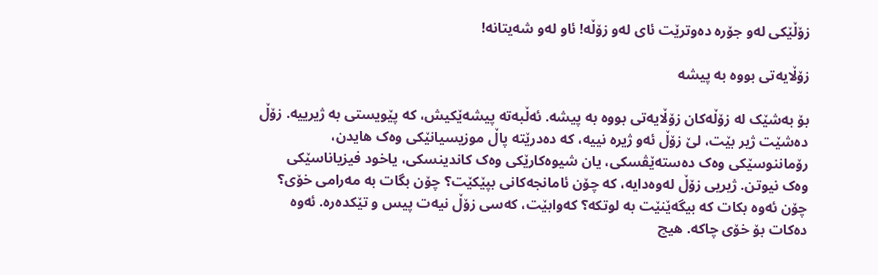زۆڵێکی لەو جۆرە دەوترێت ئای لەو زۆڵە! ئاو لەو شەیتانە!

زۆڵایەتی بووە بە پیشە

بۆ بەشێک لە زۆڵەکان زۆڵایەتی بووە بە پیشە. ئەڵبەتە پیشەێکیش، کە پێویستی بە ژیرییە. زۆڵ دەشێت ژیر بێت، لێ زۆڵ ئەو ژیرە نییە، کە دەدرێتە پاڵ موزیسیانێکی وەک هایدن، رۆماننوسێکی وەک دەستەێڤسکی، یان شیوەکارێکی وەک کاندینسکی، یاخود فیزیاناسێکی وەک نیوتن. ژیریی زۆڵ لەوەدایە، کە چۆن ئامانجەکانی بپێکێت؟ چۆن بگات بە مەرامی خۆی؟ چۆن ئەوە بکات کە بیگەێنێت بە لوتکە؟ کەوابێت، کەسی زۆڵ نیەت پیس و تێکدەرە. ئەوە دەکات بۆ خۆی چاکە. هیچ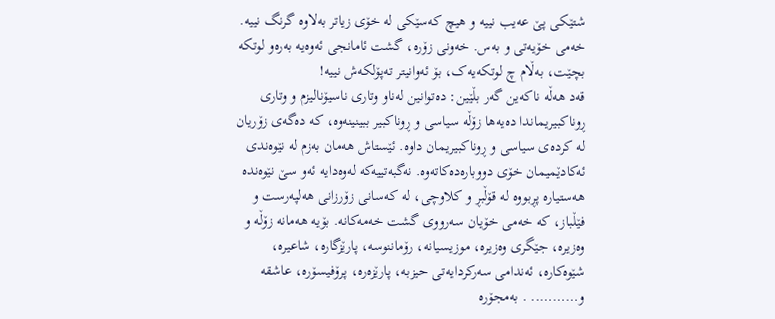شتێکی پێ عەیب نییە و هیچ کەسێکی لە خۆی زیاتر بەلاوە گرنگ نییە. خەمی خۆیەتی و بەس. خەونی زۆرە، گشت ئامانجی ئەوەیە بەرەو لوتکە بچێت، بەڵام چ لوتکەیەک، بۆ ئەوانیتر تەپۆلکەش نییە!
قەد هەڵە ناکەین گەر بڵێین: دەتوانین لەناو وتاری ناسیۆنالیزم و وتاری ڕوناکبیریماندا دەیەها زۆڵە سیاسی و ڕوناکبیر ببینینەوە، کە دەگەی زۆریان لە کردەی سیاسی و ڕوناکبیریمان داوە. ئێستاش هەمان بەزم لە نێوەندی ئەکادێمیمان خۆی دووبارەدەکاتەوە. نەگبەتییەکە لەوەدایە ئەو سێ نێوەندە هەستیارە پڕبووە لە قۆڵبڕ و کلاوچی، لە کەسانی زۆرزانی هەلپەرست و فێڵباز، کە خەمی خۆیان سەرووی گشت خەمەکانە. بۆیە هەمانە زۆڵە و وەزیرە، جێگری وەزیرە، موزیسیانە، رۆماننوسە، پارێزگارە، شاعیرە، شێوەکارە، ئەندامی سەرکردایەتی حیزبە، پارێزەرە، پرۆفیسۆرە، عاشقە و……….. . بەمجۆرە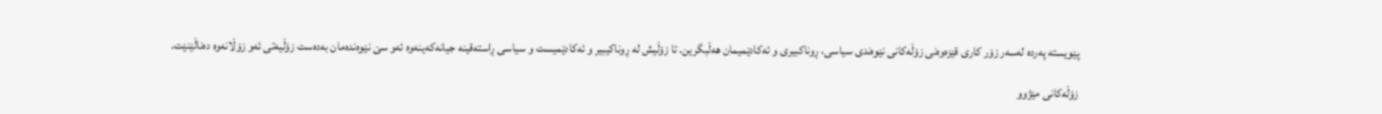پێویستە پەردە لەسەر زۆر کاری قێزەوەنی زۆڵەکانی نێوەندی سیاسی، ڕوناکبیری و ئەکادێمیمان هەڵبگرین. تا زۆڵیش لە ڕوناکیبیر و ئەکادێمیست و سیاسی ڕاستەقینە جیانەکەینەوە ئەو سێ نێوەندەمان بەدەست زۆڵیەتی ئەو زۆڵانەوە دەناڵێنێت.

زۆڵەکانی مێژوو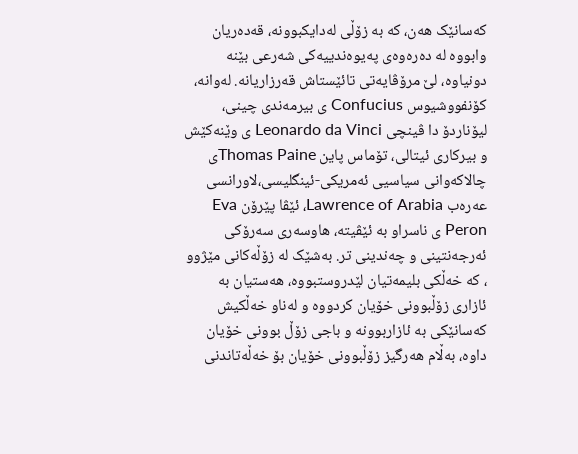کەسانێک هەن، کە بە زۆڵی لەدایکبوونە، قەدەریان وابووە لە دەرەوەی پەیوەندییەکی شەرعی بێنە دونیاوە، لێ مرۆڤایەتی تائێستاش قەرزاریانە. لەوانە، کۆنفووشیوس Confucius ی بیرمەندی چینی، لیۆناردۆ دا ڤینچی Leonardo da Vinci ی وێنەکێش و بیرکاری ئیتالی، تۆماس پاین Thomas Paineی چالاکەوانی سیاسیی ئەمریکی-ئینگلیسی،لاورانسی عەرەب Lawrence of Arabia، ئێڤا پێرۆن Eva Peron ی ناسراو بە ئێڤیتە، هاوسەری سەرۆکی ئەرجەنتینی و چەندینی تر. بەشێک لە زۆڵەکانی مێژوو ، کە خەڵکی بلیمەتیان لێدروستبووە، هەستیان بە ئازاری زۆڵبوونی خۆیان کردووە و لەناو خەڵکیش کەسانێکی بە ئازاربوونە و باجی زۆڵ بوونی خۆیان داوە، بەڵام هەرگیز زۆڵبوونی خۆیان بۆ خەڵەتاندنی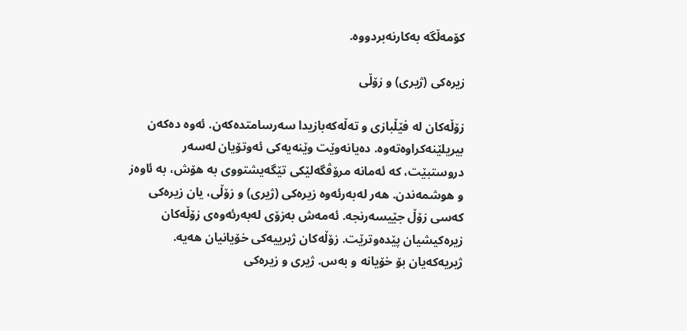کۆمەڵگە بەکارنەبردووە.

زیرەکی (ژیری) و زۆڵی

زۆڵەکان لە فێڵبازی و تەڵەکەبازیدا سەرسامتدەکەن. ئەوە دەکەن بیریلێنەکراوەتەوە. دەیانەوێت وێنەیەکی ئەوتۆیان لەسەر دروستبێت، کە ئەمانە مرۆڤگەلێکی تێگەیشتووی بە هۆش، بە ئاوەز و هوشمەندن. هەر لەبەرئەوە زیرەکی (ژیری) و زۆڵی، یان زیرەکی کەسی زۆڵ جێیسەرنجە. ئەمەش بەزۆی لەبەرئەوەی زۆڵەکان زیرەکیشیان پێدەوترێت. زۆڵەکان ژیرییەکی خۆیانیان هەیە. ژیریەکەیان بۆ خۆیانە و بەس. ژیری و زیرەکی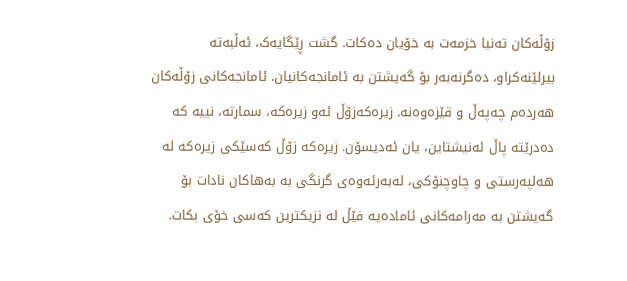زۆڵەکان تەنیا خزمەت بە خۆیان دەکات. گشت ڕێگایەک، ئەڵبەتە بیرلێنەکراو، دەگرنەبەر بۆ گەیشتن بە ئامانجەکانیان. ئامانجەکانی زۆڵەکان هەردەم چەپەڵ و قێزەوەنە. زیرەکەزۆڵ ئەو زیرەکە، سمارتە، نییە کە دەدرێتە پاڵ ئەنیشتاین، یان ئەدیسۆن. زیرەکە زۆڵ کەسێکی زیرەکە لە هەلپەرستی و چاوچنۆکی، لەبەرئەوەی گرنگی بە بەهاکان نادات بۆ گەیشتن بە مەرامەکانی ئامادەیە فێڵ لە نزیکترین کەسی خۆی بکات.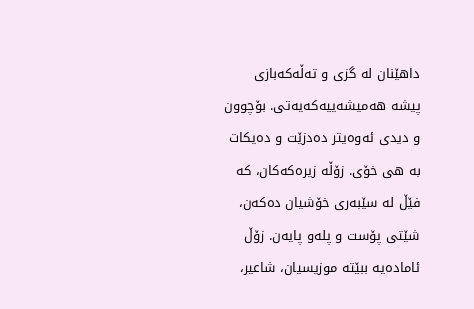داهێنان لە گزی و تەڵەکەبازی پیشە هەمیشەییەکەیەتی. بۆچوون و دیدی ئەوەیتر دەدزێت و دەیکات بە هی خۆی. زۆڵە زیرەکەکان، کە فێڵ لە سێبەری خۆشیان دەکەن، شێتی پۆست و پلەو پایەن. زۆڵ ئامادەیە ببێتە موزیسیان، شاعیر،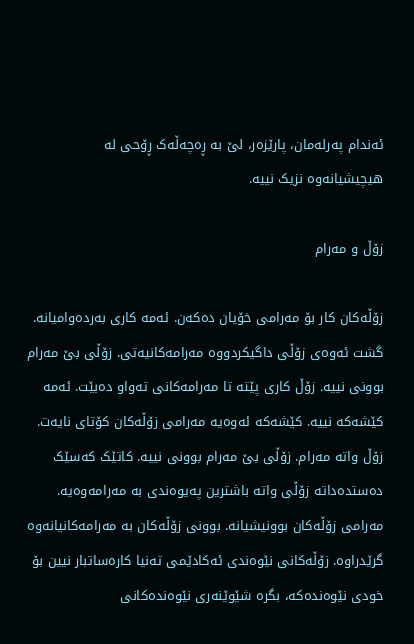ئەندام پەرلەمان، پارێزەر، لێ بە ڕەچەڵەک ڕۆحی لە هیچیشیانەوە نزیک نییە.

زۆڵ و مەرام

زۆڵەکان کار بۆ مەرامی خۆیان دەکەن. ئەمە کاری بەردەوامیانە. گشت ئەوەی زۆڵی داگیکردووە مەرامەکانیەتی. زۆڵی بێ مەرام بوونی نییە. زۆڵ کاری پێتە تا مەرامەکانی تەواو دەبێت. ئەمە کێشەکە نییە. کێشەکە ئەوەیە مەرامی زۆڵەکان کۆتای نایەت. زۆڵ واتە مەرام. زۆڵی بێ مەرام بوونی نییە. کاتێک کەسێک دەستدەداتە زۆڵی واتە باشترین پەیوەندی بە مەرامەوەیە. مەرامی زۆڵەکان بوونیشیانە. بوونی زۆڵەکان بە مەرامەکانیانەوە گرێدراوە. زۆڵەکانی نێوەندی ئەکادێمی تەنیا کارەساتبار نیین بۆ خودی نێوەندەکە، بگرە شێوێنەری نێوەندەکانی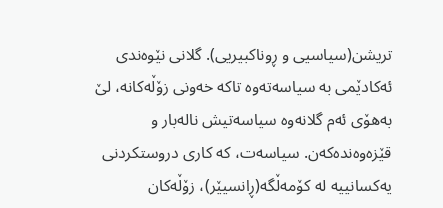تریشن(سیاسیی و ڕوناکبیریی). گلانی نێوەندی ئەکادێمی بە سیاسەتەوە تاکە خەونی زۆڵەکانە، لێ بەهۆی ئەم گلانەوە سیاسەتیش نالەبار و قێزەوەندەکەن. سیاسەت، کە کاری دروستکردنی یەکسانییە لە کۆمەڵگە(ڕانسیێر)، زۆڵەکان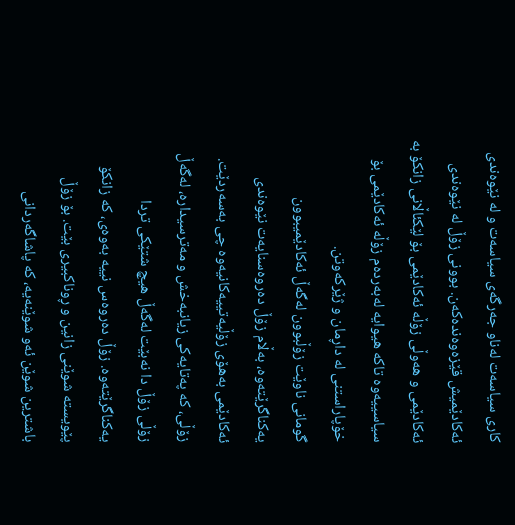کاری سیاسەت لەناو جەرگەی سیاسەت و لە نێوەندی ئەکادێمیش قێزەوەندەکەن. بوونی زۆڵ لە نێوەندی ئەکادێمی و هەوڵی زۆڵە ئەکادێمی بۆ لێکئاڵانی زانکۆ بە سیاسییەوە تاکە هیوایە لەبەردەم زۆڵە ئەکادێمی بۆ خۆپاراستنی لە داڕمان و ژێرکەوتن.
گومانی ناوێت زۆڵبوون لەگەڵ ئەکادێمیبوون یەکناگرێتەوە، بەڵام زۆڵ دەروەسنایەت نێوەندی ئەکادێمی بەهۆی زۆڵیەتییەکانیەوە چی بەسەردێت. زۆڵی، کە پەتایەکی زیانبەخش و مەترسیدارە، لەگەڵ زۆڵی زۆڵ دا نەبێت لەگەڵ هیچ شتێکی تردا یەکناگرێتەوە. زۆڵ دەروەس نییە بەوەی، کە زانکۆ پێویستە شوێنی زانین و ڕوناکبیری بێت. بۆ زۆڵ باشترین شوێن ئەو شوێنەیە، کە پاشاگەردانی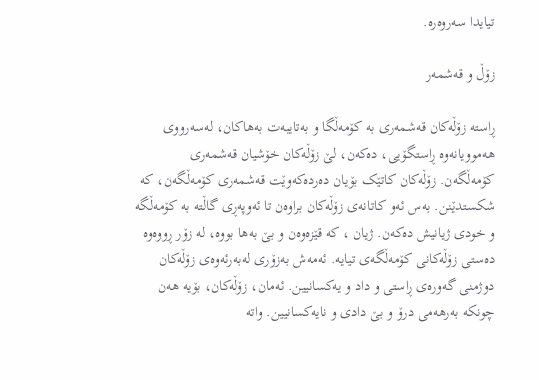تیایدا سەروەرە.

زۆڵ و قەشمەر

ڕاستە زۆڵەکان قەشمەری بە کۆمەڵگا و بەتایبەت بەهاکان، لەسەرووی هەموویانەوە ڕاستگۆیی، دەکەن، لێ زۆڵەکان خۆشیان قەشمەری کۆمەڵگەن. زۆڵەکان کاتێک بۆیان دەردەکەوێت قەشمەری کۆمەڵگەن، کە شکستدێنن. بەس ئەو کاتانەی زۆڵەکان براوەن تا ئەوپەڕی گاڵتە بە کۆمەڵگە و خودی ژیانیش دەکەن. ژیان ، کە قێزەوەن و بێ بەها بووە، لە زۆر ڕووەوە دەستی زۆڵەکانی کۆمەڵگەی تیایە. ئەمەش بەزۆری لەبەرئەوەی زۆڵەکان دوژمنی گەورەی ڕاستی و داد و یەکسانیین. ئەمان، زۆڵەکان، بۆیە هەن چونکە بەرهەمی درۆ و بێ دادی و نایەکسانیین. واتە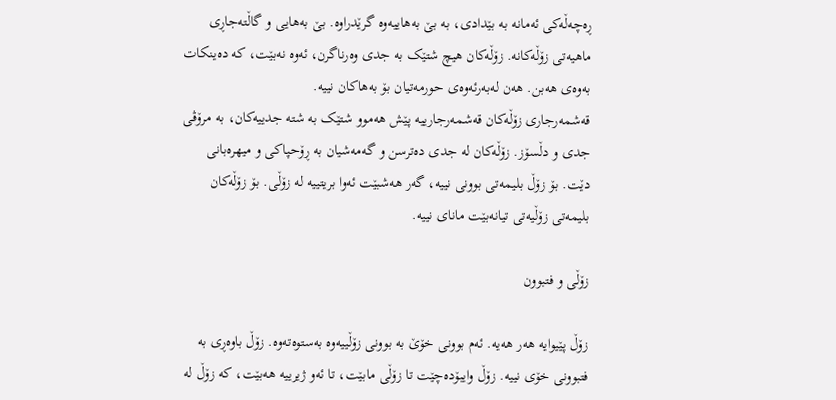ڕەچەڵەکی ئەمانە بە بێدادی، بە بێ بەهاییەوە گرێدراوە. بێ بەهایی و گاڵتەجاڕی ماهیەتی زۆڵەکانە. زۆڵەکان هیچ شتێک بە جدی وەرناگرن، ئەوە نەبێت، کە دەینکات بەوەی هەبن. هەن لەبەرئەوەی حورمەتیان بۆ بەهاکان نییە.
قەشمەرجاری زۆڵەکان قەشمەرجارییە پێش هەموو شتێک بە شتە جدییەکان، بە مرۆڤی جدی و دڵسۆز. زۆڵەکان لە جدی دەترسن و گەمەشیان بە ڕۆحپاکی و میهرەبانی دێت. بۆ زۆڵ بلیمەتی بوونی نییە، گەر هەشبێت ئەوا بریتییە لە زۆڵی. بۆ زۆڵەکان بلیمەتی زۆڵیەتی تیانەبێت مانای نییە.

زۆڵی و فتبوون

زۆڵ پێیوایە هەر هەیە. ئەم بوونی خۆێ بە بوونی زۆڵییەوە بەستوەتەوە. زۆڵ باوەڕی بە فتبوونی خۆی نییە. زۆڵ وایبۆدەچێت تا زۆڵی مابێت، تا ئەو ژیرییە هەبێت، کە زۆڵ لە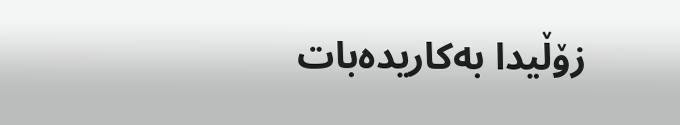زۆڵیدا بەکاریدەبات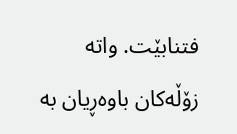فتنابێت. واتە زۆڵەکان باوەڕیان بە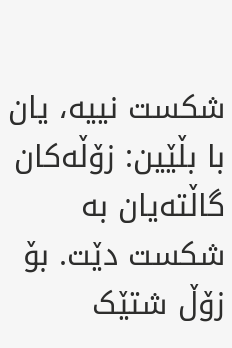شکست نییە، یان با بڵێین: زۆڵەکان گاڵتەیان بە شکست دێت. بۆ زۆڵ شتێک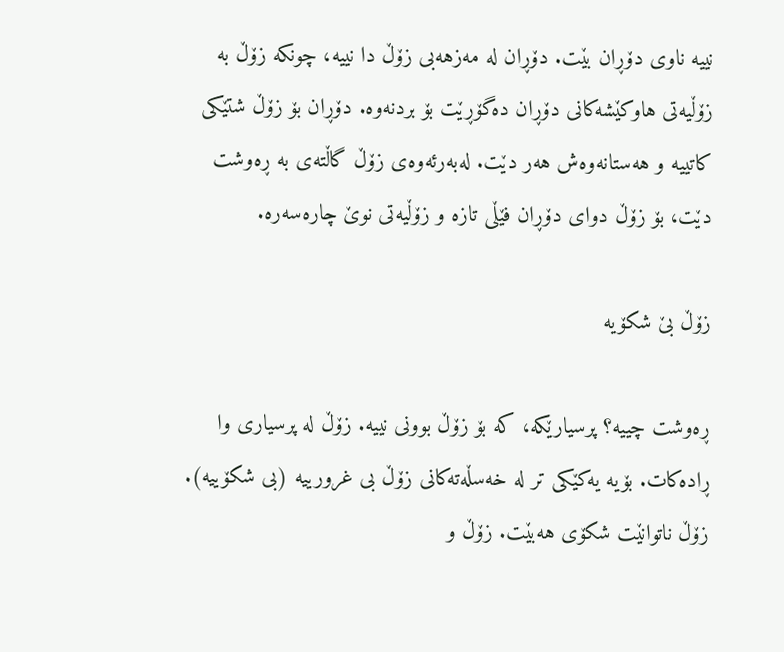نییە ناوی دۆڕان بێت. دۆڕان لە مەزهەبی زۆڵ دا نییە، چونکە زۆڵ بە زۆڵیەتی هاوکێشەکانی دۆڕان دەگۆڕێت بۆ بردنەوە. دۆڕان بۆ زۆڵ شتێکی کاتییە و هەستانەوەش هەر دێت. لەبەرئەوەی زۆڵ گاڵتەی بە ڕەوشت دێت، بۆ زۆڵ دوای دۆڕان فێڵی تازە و زۆڵیەتی نوێ چارەسەرە.

زۆڵ بێ شکۆیە

ڕەوشت چییە؟ پرسیارێکە، کە بۆ زۆڵ بوونی نییە. زۆڵ لە پرسیاری وا ڕادەکات. بۆیە یەکێکی تر لە خەسڵەتەکانی زۆڵ بی غرورییە (بی شکۆییە). زۆڵ ناتوانێت شکۆی هەبێت. زۆڵ و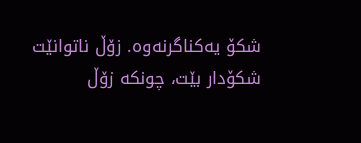شکۆ یەکناگرنەوە. زۆڵ ناتوانێت شکۆدار بێت، چونکە زۆڵ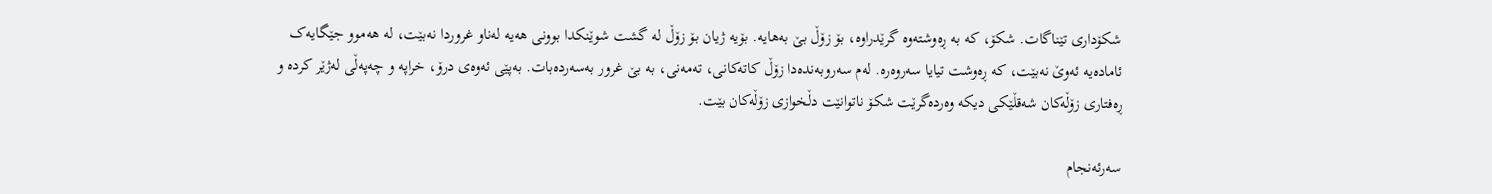شکۆداری تێناگات. شکۆ، کە بە ڕەوشتەوە گرێدراوە، بۆ زۆڵ بێ بەهایە. بۆیە ژیان بۆ زۆڵ لە گشت شوێنکدا بوونی هەیە لەناو غروردا نەبێت، لە هەموو جێگایەک ئامادەیە ئەوێ نەبێت، کە ڕەوشت تیایا سەروەرە. لەم سەروبەندەدا زۆڵ کاتەکانی، تەمەنی، بە بێ غرور بەسەردەبات. بەپێی ئەوەی درۆ، خراپە و چەپەڵی لەژێر کردە و ڕەفتاری زۆڵەکان شەقڵێکی دیکە وەردەگرێت شکۆ ناتوانێت دڵخوازی زۆڵەکان بێت.

سەرئەنجام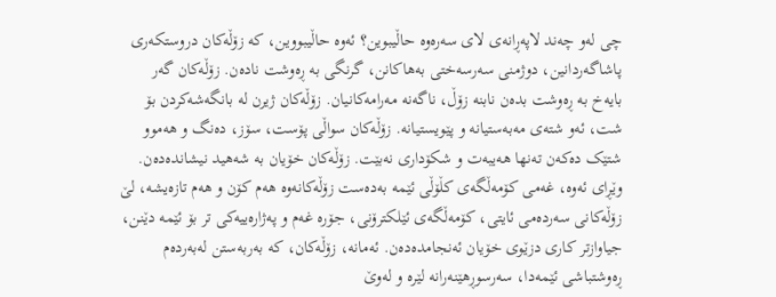چی لەو چەند لاپەڕانەی لای سەرەوە حاڵیبوین؟ ئەوە حاڵیبووین، کە زۆڵەکان دروستکەری پاشاگەردانین، دوژمنی سەرسەختی بەهاکانن، گرنگی بە ڕەوشت نادەن. زۆڵەکان گەر بایەخ بە ڕەوشت بدەن نابنە زۆڵ، ناگەنە مەرامەکانیان. زۆڵەکان ژیرن لە بانگەشەکردن بۆ شت، ئەو شتەی مەبەستیانە و پێویستیانە. زۆڵەکان سواڵی پۆست، سۆز، دەنگ و هەموو شتێک دەکەن تەنها هەیبەت و شکۆداری نەبێت. زۆڵەکان خۆیان بە شەهید نیشاندەدەن. وێڕای ئەوە، غەمی کۆمەڵگەی کڵۆڵی ئێمە بەدەست زۆڵەکانەوە هەم كۆن و هەم تازەیشە، لێ زۆڵەکانی سەردەمی ئایتی، کۆمەڵگەی ئێلکترۆنی، جۆرە غەم و پەژارەییەکی تر بۆ ئێمە دێنن، جیاوازتر کاری دزێوی خۆیان ئەنجامدەدەن. ئەمانە، زۆڵەکان، کە بەربەستن لەبەردەم ڕەوشتباشی ئێمەدا، سەرسوڕھێنەرانە لێرە و لەوێ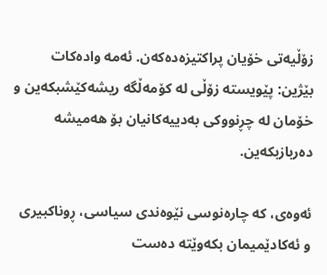زۆڵیەتی خۆیان پراکتیزەدەکەن. ئەمە وادەکات بێژین: پێویستە زۆڵی لە کۆمەڵگە ریشەکێشبکەین و خۆمان لە چڕنووکی بەدییەکانیان بۆ هەمیشە دەربازبکەین.

ئەوەی، کە چارەنوسی نێوەندی سیاسی، ڕوناکبیری و ئەکادێمیمان بکەوێتە دەست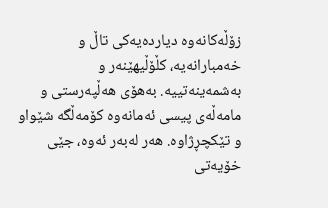زۆڵەکانەوە دیاردەیەکی تاڵ و خه‌مبارانه‌یه، کڵۆڵیهێنەر و بەشمەینەتییە. بەهۆی هەڵپەرستی و مامەڵەی پیسی ئەمانەوە کۆمەڵگە شێواو و تێکچڕژاوە. هەر لەبەر ئەوە، جێی خۆیەتی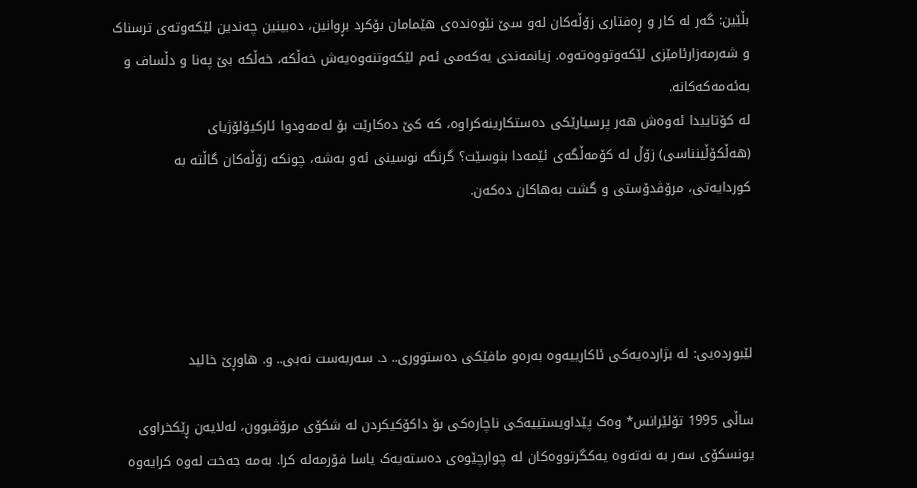بڵێین: گەر لە کار و ڕەفتاری زۆڵەکان لەو سێ نێوەندەی هێمامان بۆکرد بڕوانین، دەبینین چەندین لێکەوتەی ترسناک و شەرمەزارئامێزی لێکەوتووەتەوە. زیانمەندی یەکەمی ئەم لێکەوتنەوەیەش خەڵکە، خەڵکە بێ پەنا و دڵساف و بەئەمەکەکانە.
لە کۆتاییدا ئەوەش هەر پرسیارێکی دەستکارینەکراوە، کە کێ دەکارێت بۆ لەمەودوا ئارکیۆلۆژیای (هەڵکۆڵینناسی) زۆڵ لە کۆمەڵگەی ئێمەدا بنوسێت؟ گرنگە نوسینی ئەو بەشە، چونکە زۆڵەکان گاڵتە بە کوردایەتی، مرۆڤدۆستی و گشت بەهاکان دەکەن.




لێبوردەیی: لە بژاردەیەکی ئاکارییەوە بەرەو مافێکی دەستووری.. د. سەربەست نەبی.. و. هاوڕێ خالید

ساڵی 1995 تۆلێرانس* وەک پێداویستییەکی ناچارەکی بۆ داکۆکیکردن لە شکۆی مرۆڤبوون، لەلایەن ڕێکخراوی یونسکۆی سەر بە نەتەوە یەکگرتووەکان لە چوارچێوەی دەستەیەک یاسا فۆرمەلە کرا. بەمە جەخت لەوە کرایەوە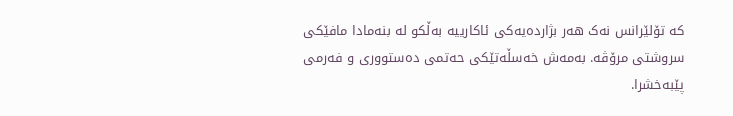کە تۆلێرانس نەک هەر بژاردەیەکی ئاکارییە بەڵکو لە بنەمادا مافێکی سروشتی مرۆڤە. بەمەش خەسڵەتێکی حەتمی دەستووری و فەرمی پێبەخشرا.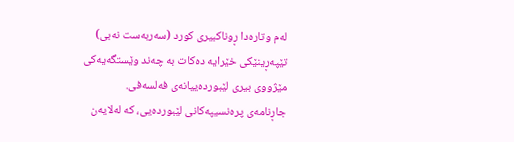لەم وتارەدا ڕوناکبیری کورد (سەربەست نەبی) تێپەڕینێکی خێرایە دەکات بە چەند وێستگەیەکی مێژووی بیری لێبوردەییانەی فەلسەفی.
جاڕنامەی پرەنسیپەکانی لێبوردەیی، کە لەلایەن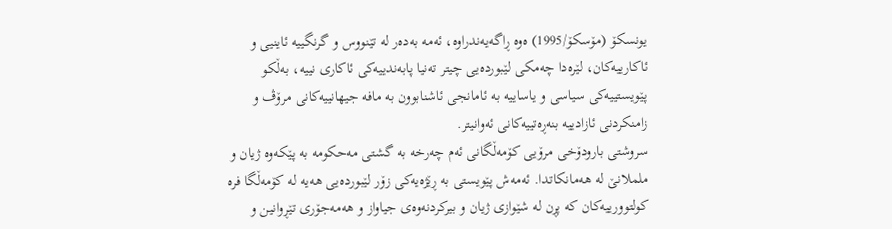یونسکۆ (مۆسکۆ/1995) ەوە ڕاگەیەندراوە، ئەمە بەدەر لە تێنووس و گرنگییە ئاینیی و ئاکارییەکان، لێرەدا چەمکی لێبوردەیی چیتر تەنیا پابەندییەکی ئاکاری نییە، بەڵکو پێویستییەکی سیاسی و یاساییە بە ئامانجی ئاشنابوون بە مافە جیهانییەکانی مرۆڤ و زامنکردنی ئازادییە بنەڕەتییەکانی ئەوانیتر.
سروشتی بارودۆخی مرۆیی کۆمەڵگانی ئەم چەرخە بە گشتی مەحکومە بە پێکەوە ژیان و ململانێ لە هەمانکاتدا. ئەمەش پێویستی بە ڕێژەیەکی زۆر لێبوردەیی هەیە لە کۆمەڵگا فرە کولتوورییەکان کە پڕن لە شێوازی ژیان و بیرکردنەوەی جیاواز و هەمەجۆری تێڕوانین و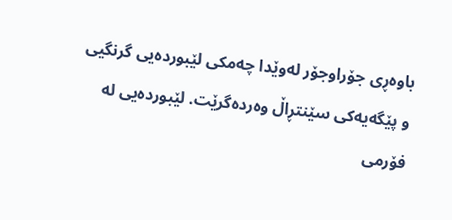باوەڕی جۆراوجۆر لەوێدا چەمکی لێبوردەیی گرنگیی و پێگەیەکی سێنتڕاڵ وەردەگرێت. لێبوردەیی لە فۆرمی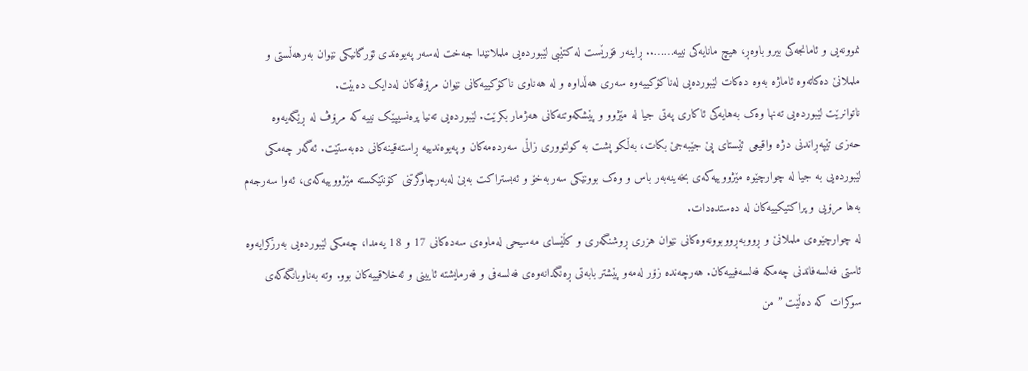نموونەیی و ئامانجەکی بیرو باوەڕ، هیچ مانایەکی نییە…….. ڕاینەر فۆرێست لە کتێبی لێبوردەیی ململانێدا جەخت لەسەر پەیوەندی ئۆرگانیکی نێوان بەرهەڵستی و ململانێ دەکاتەوە ئاماژە بەوە دەکات لێبوردەیی لەناکۆکییەوە سەری هەڵداوە و لە هەناوی ناکۆکییەکانی نێوان مرۆڤەکان لەدایک دەبێت.
ناتوانرێت لێبوردەیی تەنها وەک بەهایەکی ئاکاری پەتی جیا لە مێژوو و پێشکەوتنەکانی هەژمار بکرێت. لێبوردەیی تەنیا پرەنسیپێک نییە کە مرۆڤ لە ڕێگەیەوە حەزی تێپەڕاندنی دژە واقیعی ئێستای پێ جێبەجێ بکات، بەڵکو پشت بە کولتووری زاڵی سەردەمەکان و پەیوەندییە ڕاستەقینەکانی دەبەستێت. ئەگەر چەمکی لێبوردەیی بە جیا لە چوارچێوە مێژووییەکەی بخەینەبەر باس و وەک بوونێکی سەربەخۆ و ئەبستراکت بەبێ لەبەرچاوگرتنی کۆنتێکستە مێژووییەکەی، ئەوا سەرجەم بەها مرۆیی و پراکتیکییەکان لە دەستدەدات.
لە چوارچێوەی ململانێ و ڕووبەڕووبوونەوەکانی نێوان هزری ڕوشنگەرى و کڵێسای مەسیحی لەماوەی سەدەکانی 17 و 18 یەمدا، چەمکی لێبوردەیی بەرزکرایەوە ئاستی فەلسەفاندنی چەمکە فەلسەفییەکان. هەرچەندە زۆر لەمەو پێشتر بابەتی ڕەنگدانەوەی فەلسەفی و فەرمایشتە ئایینی و ئەخلاقییەکان بوو. وتە بەناوبانگەکەی سوکرات کە دەڵێت ” من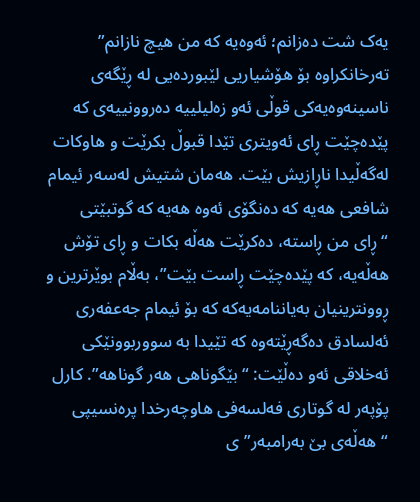یەک شت دەزانم؛ ئەوەیە کە من هیچ نازانم” تەرخانکراوە بۆ هۆشیاریی لێبوردەیی لە ڕێگەی ناسینەوەیەکی قوڵی ئەو زەلیلییە دەروونییەی کە پێدەچێت ڕای ئەویتری تێدا قبوڵ بکرێت و هاوکات لەگەڵیدا ناڕازیش بێت. هەمان شتیش لەسەر ئیمام شافعی هەیە کە دەنگۆی ئەوە هەیە کە گوتبێتی “ڕای من ڕاستە، دەکرێت هەڵە بکات و ڕای تۆش هەڵەیە، کە پێدەچێت ڕاست بێت”، بەڵام بوێرترین و ڕوونترینیان بەیاننامەیەکە کە بۆ ئیمام جەعفەری ئەلسادق دەگەڕێتەوە کە تێیدا بە سووربوونێکی ئەخلاقی ئەو دەڵێت: “بێگوناهی هەر گوناهە”. کارل پۆپەر لە گوتاری فەلسەفی هاوچەرخدا پرەنسیپی “هەڵەی بێ بەرامبەر” ی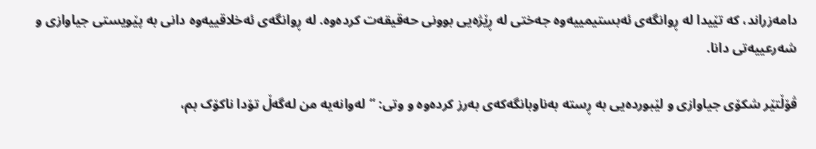دامەزراند، کە تێیدا لە ڕوانگەی ئەبستیمییەوە جەختی لە ڕێژەیی بوونی حەقیقەت کردەوە. لە ڕوانگەی ئەخلاقییەوە دانی بە پێویستی جیاوازی و شەرعییەتی دانا.

ڤۆڵتێر شکۆی جیاوازی و لێبوردەیی بە ڕستە بەناوبانگەکەی بەرز کردەوە و وتی: “لەوانەیە من لەگەڵ تۆدا ناکۆک بم،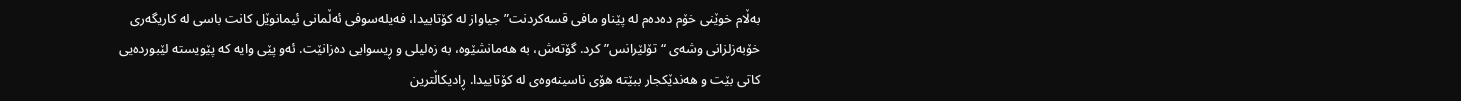بەڵام خوێنی خۆم دەدەم لە پێناو مافی قسەکردنت” جیاواز لە کۆتاییدا، فەیلەسوفی ئەڵمانی ئیمانوێل کانت باسی لە کاریگەری خۆبەزلزانی وشەی “تۆلێرانس” کرد. گۆتەش، بە هەمانشێوە، بە زەلیلی و ڕیسوایی دەزانێت. ئەو پێی وایە کە پێویستە لێبوردەیی کاتی بێت و هەندێکجار ببێتە هۆی ناسینەوەی لە کۆتاییدا. ڕادیکاڵترین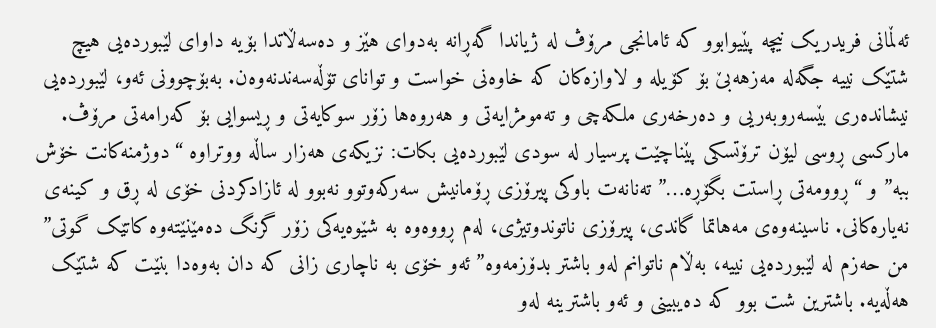ئەڵمانی فریدریک نیچە پێیوابوو کە ئامانجی مرۆڤ لە ژیاندا گەڕانە بەدوای هێز و دەسەڵاتدا بۆیە داوای لێبوردەیی هیچ شتێک نییە جگەلە مەزهەبێ بۆ کۆیلە و لاوازەکان کە خاوەنی خواست و توانای تۆڵەسەندنەوەن. بەبۆچوونی ئەو، لێبوردەیی نیشاندەری بێسەروبەریی و دەرخەری ملکەچی و تەمومژایەتی و هەروەها زۆر سوکایەتی و ڕیسوایی بۆ کەرامەتی مرۆڤ. مارکسی ڕوسی لیۆن ترۆتسکی پێناچێت پرسیار لە سودی لێبوردەیی بکات: نزیکەی هەزار ساڵە ووتراوە “دوژمنەکانت خۆش ببە” و “ڕوومەتی ڕاستت بگۆڕە…” تەنانەت باوکی پیرۆزی ڕۆمانیش سەرکەوتوو نەبوو لە ئازادکردنی خۆی لە ڕق و کینەی نەیارەکانی. ناسینەوەی مەهاتما گاندی، پیرۆزی ناتوندوتیژی، لەم ڕووەوە بە شێوەیەکی زۆر گرنگ دەمێنێتەوە کاتێک گوتی” من حەزم لە لێبوردەیی نییە، بەڵام ناتوانم لەو باشتر بدۆزمەوە” ئەو خۆی بە ناچاری زانی کە دان بەوەدا بنێت کە شتێک هەڵەیە. باشترین شت بوو کە دەیبینی و ئەو باشترینە لەو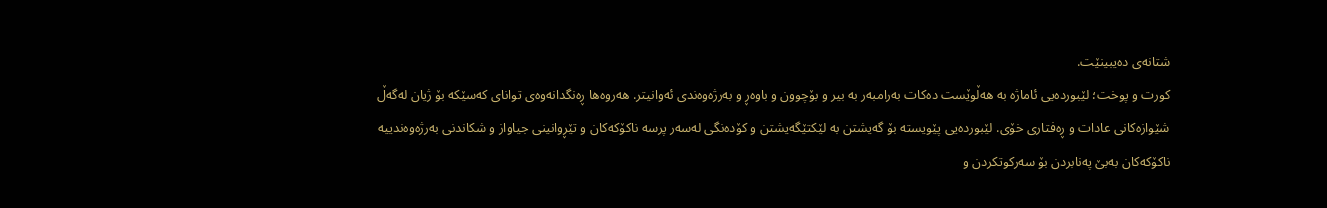شتانەی دەیبینێت.
کورت و پوخت؛ لێبوردەیی ئاماژە بە هەڵوێست دەکات بەرامبەر بە بیر و بۆچوون و باوەڕ و بەرژەوەندی ئەوانیتر. هەروەها ڕەنگدانەوەی توانای کەسێکە بۆ ژیان لەگەڵ شێوازەکانی عادات و ڕەفتاری خۆی. لێبوردەیی پێویستە بۆ گەیشتن بە لێکتێگەیشتن و کۆدەنگی لەسەر پرسە ناکۆکەکان و تێڕوانینی جیاواز و شکاندنی بەرژەوەندییە ناکۆکەکان بەبێ پەنابردن بۆ سەرکوتکردن و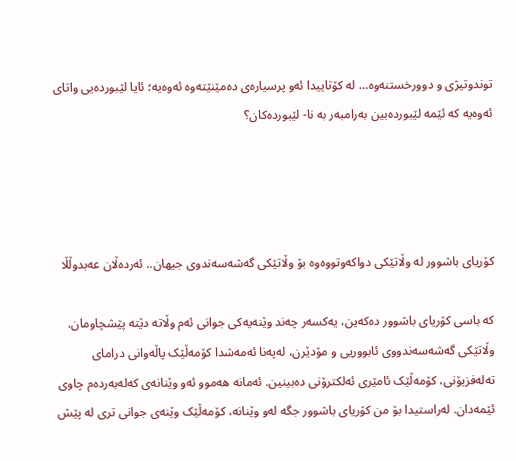توندوتیژی و دوورخستنەوە… لە کۆتاییدا ئەو پرسیارەی دەمێنێتەوە ئەوەیە؛ ئایا لێبوردەیی واتای ئەوەیە کە ئێمە لێبوردەبین بەرامبەر بە نا- لێبوردەکان؟




کۆریای باشوور لە وڵاتێکی دواکەوتووەوە بۆ وڵاتێکی گەشەسەندوی جیهان.. ئەردەڵان عەبدوڵڵا

کە باسی کۆریای باشوور دەکەین، یەکسەر چەند وێنەیەکی جوانی ئەم وڵاتە دێتە پێشچاومان. وڵاتێکی گەشەسەندووی ئابووریی و مۆدێرن، لەپەنا ئەمەشدا کۆمەڵێک پاڵەوانی درامای تەلەفزیۆنی، کۆمەڵێک ئامێری ئەلکترۆنی دەبینین. ئەمانە هەموو ئەو وێنانەی کەلەبەردەم چاوی ئێمەدان. لەراستیدا بۆ من کۆریای باشوور جگە لەو وێنانە، کۆمەڵێک وێنەی جوانی تری لە پێش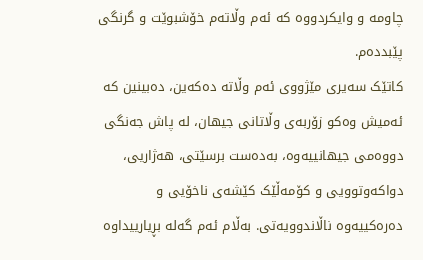چاومە و وایکردووە کە ئەم وڵاتەم خۆشبوێت و گرنگی پێبددەم.
کاتێک سەیری مێژووی ئەم وڵاتە دەکەین، دەبینین کە ئەمیش وەکو زۆربەی وڵاتانی جیهان، لە پاش جەنگی دووەمی جیهانییەوە، بەدەست برسێتی، هەژاریی، دواکەوتوویی و کۆمەڵێک کێشەی ناخۆیی و دەرەکییەوە ناڵاندوویەتی. بەڵام ئەم گەلە بڕیارییداوە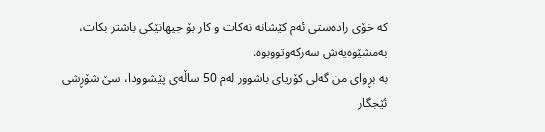کە خۆی رادەستی ئەم کێشانە نەکات و کار بۆ جیهانێکی باشتر بکات، بەمشێوەیەش سەرکەوتووبوە.
بە بڕوای من گەلی کۆریای باشوور لەم 50 ساڵەی پێشوودا، سێ شۆڕشی ئێجگار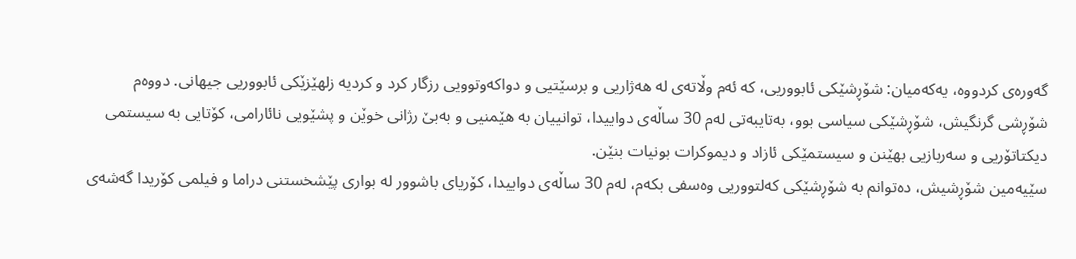گەورەی کردووە، یەکەمیان: شۆڕشێكی ئابووریی، کە ئەم وڵاتەی لە هەژاریی و برسێتیی و دواکەوتوویی رزگار کرد و کردیە زلهێزێکی ئابووریی جیهانی. دووەم شۆڕشی گرنگیش، شۆڕشێکی سیاسی بوو، بەتایبەتی لەم 30 ساڵەی دواییدا، توانییان بە هێمنیی و بەبێ رژانی خوێن و پشێویی نائارامی، کۆتایی بە سیستمی دیکتاتۆریی و سەربازیی بهێنن و سیستمێکی ئازاد و دیموکرات بونیات بنێن.
سێیەمین شۆڕشیش، دەتوانم بە شۆڕشێکی کەلتووریی وەسفی بکەم، لەم 30 ساڵەی دواییدا، کۆریای باشوور لە بواری پێشخستنی دراما و فیلمی کۆریدا گەشەی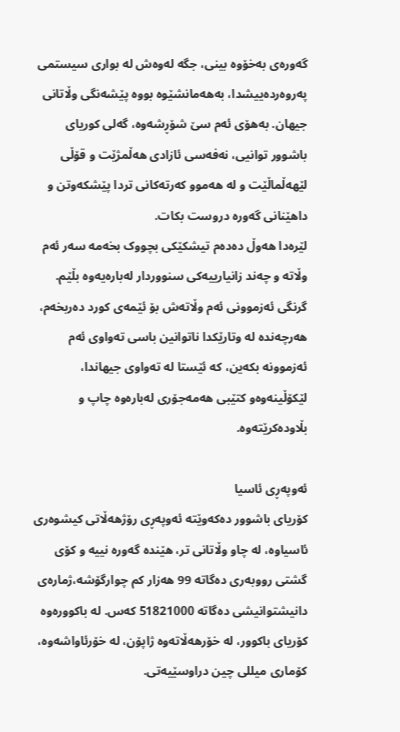گەورەی بەخۆوە بینی، جگە لەوەش لە بواری سیستمی پەروەردەییشدا، بەهەمانشێوە بووە پێشەنگی وڵاتانی جیهان. بەهۆی ئەم سێ شۆڕشەوە، گەلی کوریای باشوور توانیی، نەفەسی ئازادی هەڵمژێت و قۆڵی لێهەڵماڵێت و لە هەموو کەرتەکانی تردا پێشكەوتن و داهێنانی گەورە دروست بکات.
لێرەدا هەوڵ دەدەم تیشکێکی بچووک بخەمە سەر ئەم وڵاتە و چەند زانیارییەکی سنووردار لەبارەیەوە بڵێم. گرنگی ئەزموونی ئەم وڵاتەش بۆ ئێمەی کورد دەربخەم، هەرچەندە لە وتارێکدا ناتوانین باسی تەواوی ئەم ئەزموونە بکەین، کە ئێستا لە تەواوی جیهاندا، لێکۆڵینەوەو کتێبی هەمەجۆری لەبارەوە چاپ و بڵاودەکرێتەوە.

ئەوپەڕی ئاسیا
کۆریای باشوور دەکەوێتە ئەوپەڕی رۆژهەڵاتی کیشوەری ئاسیاوە، لە چاو وڵاتانی تر، هێندە گەورە نییە و کۆی گشتی رووبەری دەگاتە 99 هەزار کم چوارگۆشە،ژمارەی دانیشتوانیشی دەگاتە 51821000 کەس. لە باکوورەوە کۆریای باکوور، لە خۆرهەڵاتەوە ژاپۆن، لە خۆرئاواشەوە، کۆماری میللی چین دراوسێیەتی.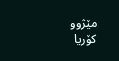مێژوو
کۆریا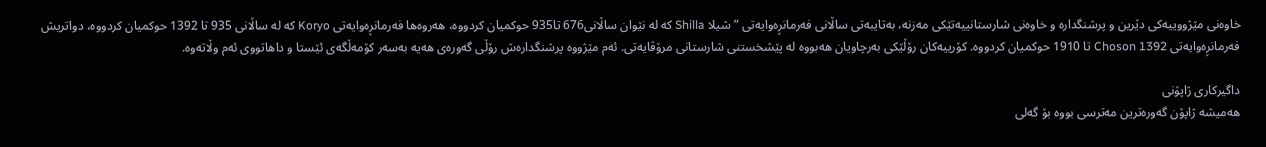خاوەنی مێژووییەکی دێرین و پرشنگدارە و خاوەنی شارستانییەتێکی مەزنە، بەتایبەتی ساڵانی فەرمانڕەوایەتی ” شیلا Shilla کە لە نێوان ساڵانی676 تا935 حوکمیان کردووە، هەروەها فەرمانڕەوایەتی Koryo کە لە ساڵانی 935 تا 1392 حوکمیان کردووە، دواتریش فەرمانڕەوایەتی Choson 1392 تا 1910 حوکمیان کردووە. کۆرییەکان رۆڵێکی بەرچاویان هەبووە لە پێشخستنی شارستانی مرۆڤایەتی. ئەم مێژووە پرشنگدارەش رۆڵی گەورەی هەیە بەسەر کۆمەڵگەی ئێستا و داهاتووی ئەم وڵاتەوە.

داگیرکاری ژاپۆنی
هەمیشە ژاپۆن گەورەترین مەترسی بووە بۆ گەلی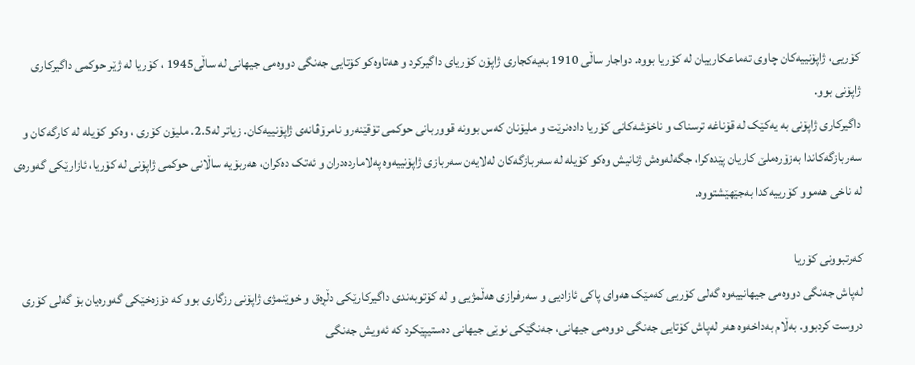کۆریی، ژاپۆنییەکان چاوی تەماعکارییان لە کۆریا بووە. دواجار ساڵی 1910 بەیەکجاری ژاپۆن کۆریای داگیرکرد و هەتاوەکو کۆتایی جەنگی دووەمی جیهانی لە ساڵی1945 ، کۆریا لە ژێر حوکمی داگیرکاری ژاپۆنی بوو.
داگیرکاری ژاپۆنی بە یەکێک لە قۆناغە ترسناک و ناخۆشەکانی کۆریا دادەنرێت و ملیۆنان کەس بوونە قووربانی حوکمی تۆقێنەرو نامرۆڤانەی ژاپۆنییەکان. زیاتر لە2.5. ملیۆن کۆری ، وەکو کۆیلە لە کارگەکان و سەربازگەکاندا بەزۆرەملێ کاریان پێدەکرا، جگەلەوەش ژنانیش وەکو کۆیلە لە سەربازگەکان لەلایەن سەربازی ژاپۆنییەوە پەلاماردەدران و ئەتک دەکران، هەربۆیە ساڵانی حوکمی ژاپۆنی لە کۆریا، ئازارێکی گەورەی لە ناخی هەموو کۆرییەکدا بەجێهێشتووە.

کەرتبوونی کۆریا
لەپاش جەنگی دووەمی جیهانییەوە گەلی کۆریی کەمێک هەوای پاکی ئازادیی و سەرفرازی هەڵمژیی و لە کۆتوبەندی داگیرکارێکی دڵڕەق و خوێنمژی ژاپۆنی رزگاری بوو کە دۆزەخێکی گەورەیان بۆ گەلی کۆری دروست کردبوو. بەڵام بەداخەوە هەر لەپاش کۆتایی جەنگی دووەمی جیهانی، جەنگێکی نوێی جیهانی دەستیپێکرد کە ئەویش جەنگی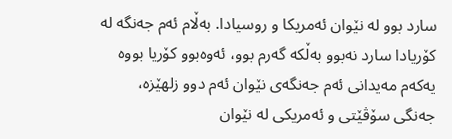سارد بوو لە نێوان ئەمریکا و روسیادا. بەڵام ئەم جەنگە لە کۆریادا سارد نەبوو بەڵکە گەرم بوو، ئەوەبوو کۆریا بووە یەکەم مەیدانی ئەم جەنگەی نێوان ئەم دوو زلهێزە، جەنگی سۆڤێتی و ئەمریکی لە نێوان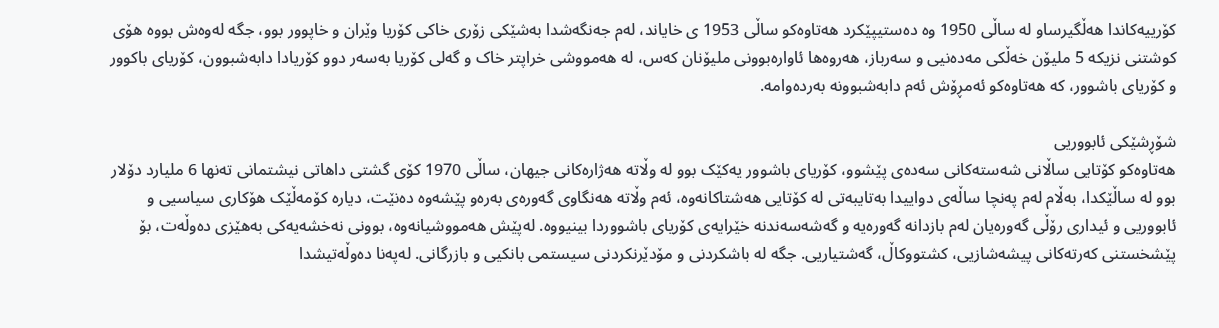کۆرییەکاندا هەڵگیرساو لە ساڵی 1950 وە دەستیپێکرد هەتاوەکو ساڵی 1953 ی خایاند، لەم جەنگەشدا بەشێکی زۆری خاکی کۆریا وێران و خاپوور بوو، جگە لەوەش بووە هۆی کوشتنی نزیکە 5 ملیۆن خەڵکی مەدەنیی و سەرباز، هەروەها ئاوارەبوونی ملیۆنان کەس، لە هەمووشی خراپتر خاک و گەلی کۆریا بەسەر دوو کۆریادا دابەشبوون، کۆریای باکوور و کۆریای باشوور، کە هەتاوەکو ئەمڕۆش ئەم دابەشبوونە بەردەوامە.

شۆڕشێکی ئابووریی
هەتاوەکو کۆتایی ساڵانی شەستەکانی سەدەی پێشوو، کۆریای باشوور یەکێک بوو لە وڵاتە هەژارەکانی جیهان، ساڵی 1970 کۆی گشتی داهاتی نیشتمانی تەنها 6 ملیارد دۆلار بوو لە ساڵێکدا، بەڵام لەم پەنچا ساڵەی دواییدا بەتایبەتی لە کۆتایی هەشتاکانەوە، ئەم وڵاتە هەنگاوی گەورەی بەرەو پێشەوە دەنێت، دیارە کۆمەڵێک هۆکاری سیاسیی و ئابووریی و ئیداری رۆڵی گەورەیان لەم بازدانە گەورەیە و گەشەسەندنە خێرایەی کۆریای باشووردا بینیووە. لەپێش هەمووشیانەوە، بوونی نەخشەیەکی بەهێزی دەوڵەت، بۆ پێشخستنی کەرتەکانی پیشەشازیی، کشتووکاڵ، گەشتیاریی. جگە لە باشکردنی و مۆدێرنکردنی سیستمی بانکیی و بازرگانی. لەپەنا دەوڵەتیشدا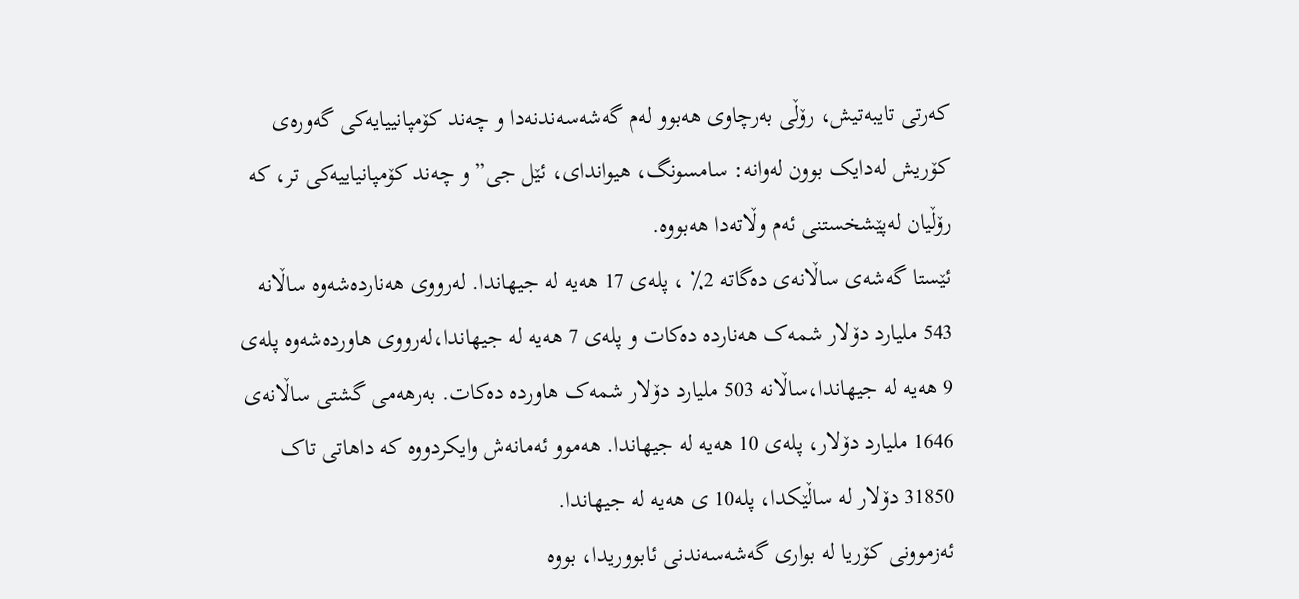کەرتی تایبەتیش، رۆڵی بەرچاوی هەبوو لەم گەشەسەندنەدا و چەند کۆمپانییایەکی گەورەی کۆریش لەدایک بوون لەوانە: سامسونگ، هیواندای، ئێل جی” و چەند کۆمپانیاییەکی تر، کە رۆڵیان لەپێشخستنی ئەم وڵاتەدا هەبووە.
ئێستا گەشەی ساڵانەی دەگاتە 2٪ ، پلەی 17 هەیە لە جیهاندا. لەرووی هەناردەشەوە ساڵانە 543 ملیارد دۆلار شمەک هەناردە دەکات و پلەی 7 هەیە لە جیهاندا،لەرووی هاوردەشەوە پلەی 9 هەیە لە جیهاندا،ساڵانە 503 ملیارد دۆلار شمەک هاوردە دەکات. بەرهەمی گشتی ساڵانەی 1646 ملیارد دۆلار، پلەی 10 هەیە لە جیهاندا. هەموو ئەمانەش وایکردووە کە داهاتی تاک 31850 دۆلار لە ساڵێکدا، پلە10 ی هەیە لە جیهاندا.
ئەزموونی کۆریا لە بواری گەشەسەندنی ئابووریدا، بووە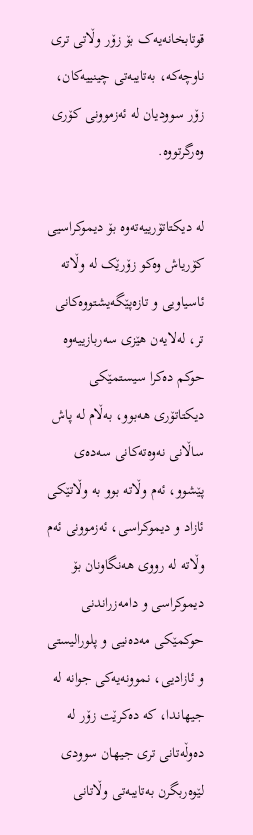قوتابخانەیەک بۆ زۆر وڵاتی تری ناوچەکە، بەتایبەتی چینییەکان، زۆر سوودیان لە ئەزموونی کۆری وەرگرتووە.

لە دیکتاتۆرییەتەوە بۆ دیموکراسیی
کۆریاش وەکو زۆرێک لە وڵاتە ئاسیاویی و تازەپێگەیشتووەکانی تر، لەلایەن هێزی سەربازییەوە حوکم دەکرا سیستمێکی دیکتاتۆری هەبوو، بەڵام لە پاش ساڵانی نەوەتەکانی سەدەی پێشوو، ئەم وڵاتە بوو بە وڵاتێکی ئازاد و دیموکراسی، ئەزموونی ئەم وڵاتە لە رووی هەنگاونان بۆ دیموکراسی و دامەزراندنی حوکمێکی مەدەنیی و پلورالیستی و ئازادیی، نموونەیەکی جوانە لە جیهاندا، کە دەکرێت زۆر لە دەوڵەتانی تری جیهان سوودی لێوەربگرن بەتایبەتی وڵاتانی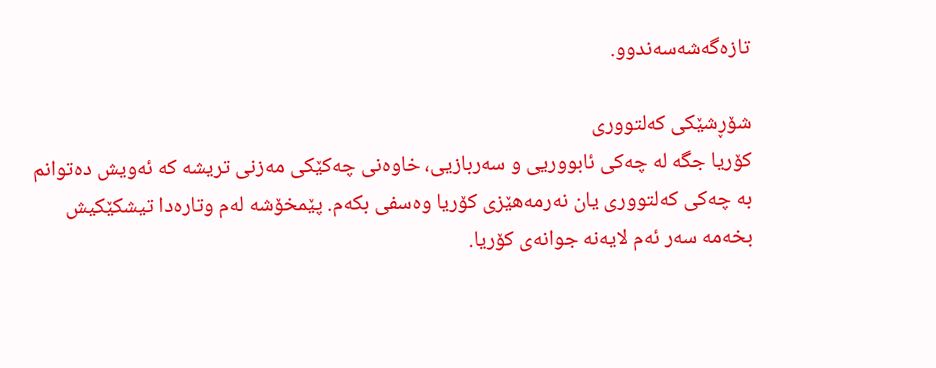تازەگەشەسەندوو.

شۆڕشێکی کەلتووری
کۆریا جگە لە چەکی ئابووریی و سەربازیی، خاوەنی چەکێکی مەزنی تریشە کە ئەویش دەتوانم بە چەکی کەلتووری یان نەرمەهێزی کۆریا وەسفی بکەم. پێمخۆشە لەم وتارەدا تیشکێکیش بخەمە سەر ئەم لایەنە جوانەی کۆریا.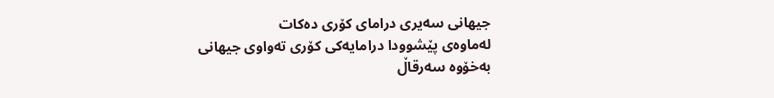جیهانی سەیری درامای کۆری دەکات
لەماوەی پێشوودا درامایەکی کۆری تەواوی جیهانی بەخۆوە سەرقاڵ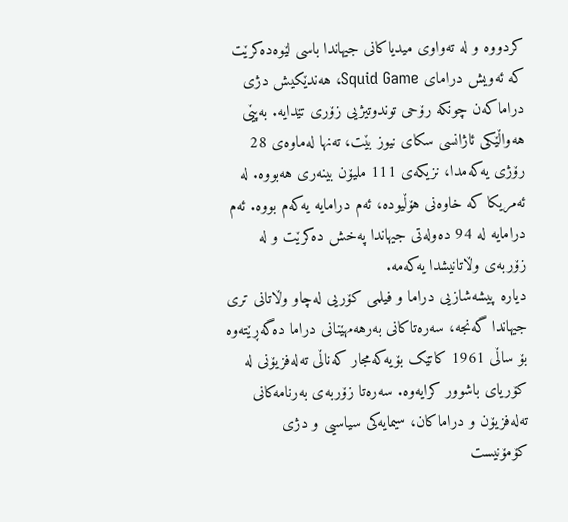کردووە و لە تەواوی میدیاکانی جیهاندا باسی لێوەدەکرێت کە ئەویش درامای Squid Game، هەندێکیش دژی دراماکەن چونکە رۆحی توندوتیژیی زۆری تێدایە. بەپێی هەواڵێکی ئاژانسی سکای نیوز بێت، تەنها لەماوەی 28 رۆژی یەکەمدا، نزیکەی 111 ملیۆن بینەری هەبووە. لە ئەمریکا کە خاوەنی هۆڵیودە، ئەم درامایە یەکەم بووە. ئەم درامایە لە 94 دەولەتی جیهاندا پەخش دەکرێت و لە زۆربەی وڵاتانیشدا یەکەمە.
دیارە پیشەشازیی دراما و فیلمی کۆریی لەچاو وڵاتانی تری جیهاندا گەنجە، سەرەتاکانی بەرهەمهێنانی دراما دەگەڕێتەوە بۆ ساڵی 1961 کاتێک بۆیەکەمجار کەناڵی تەلەفزیۆنی لە کۆریای باشوور کرایەوە. سەرەتا زۆربەی بەرنامەکانی تەلەفزیۆن و دراماکان، سیمایەکی سیاسیی و دژی کۆمۆنیست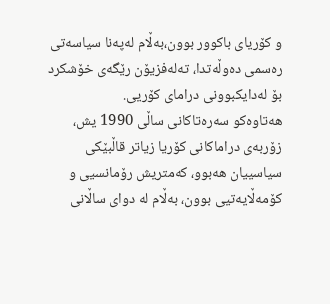و کۆریای باکوور بوون،بەڵام لەپەنا سیاسەتی رەسمی دەوڵەتدا، تەلەفزیۆن رێگەی خۆشکرد بۆ لەدایکبوونی درامای کۆریی.
هەتاوەکو سەرەتاکانی ساڵی 1990 یش، زۆربەی دراماکانی کۆریا زیاتر قاڵبێکی سیاسییان هەبوو، کەمتریش رۆمانسیی و کۆمەڵایەتیی بوون، بەڵام لە دوای ساڵانی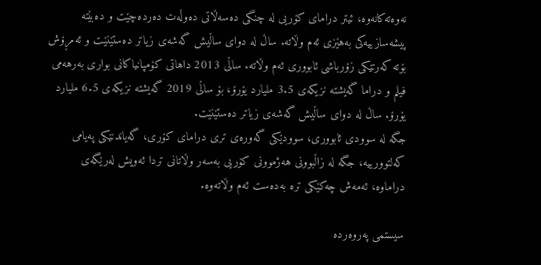نەوەتەکانەوە، ئیتر درامای کۆریی لە چنگی دەسەڵاتی دەوڵەت دەردەچێت و دەبێتە پیشەسازییەکی بەهێزی ئەم وڵاتە. ساڵ لە دوای ساڵیش گەشەی زیاتر دەستێنێت و ئەمڕۆش بۆتە کەرتێکی زۆرباشی ئابووری ئەم وڵاتە. ساڵی 2013 داهاتی کۆمپانیاکانی بواری بەرهەمی فیلم و دراما گەیشتە نزیکەی 3.5 ملیارد یۆرۆ، بۆ ساڵی 2019 گەیشتە نزیکەی 6.5 ملیارد یۆرۆ. ساڵ لە دوای ساڵیش گەشەی زیاتر دەستێنێت.
جگە لە سوودی ئابووری، سوودێکی گەورەی تری درامای کۆری، گەیاندنێکی پەیامی کەلتوورییە، جگە لە زاڵبوونی هەژموونی کۆریی بەسەر وڵاتانی تردا ئەویش لەرێگەی دراماوە، ئەمەش چەکێکی ترە بەدەست ئەم وڵاتەوە.

سیستمی پەروەردە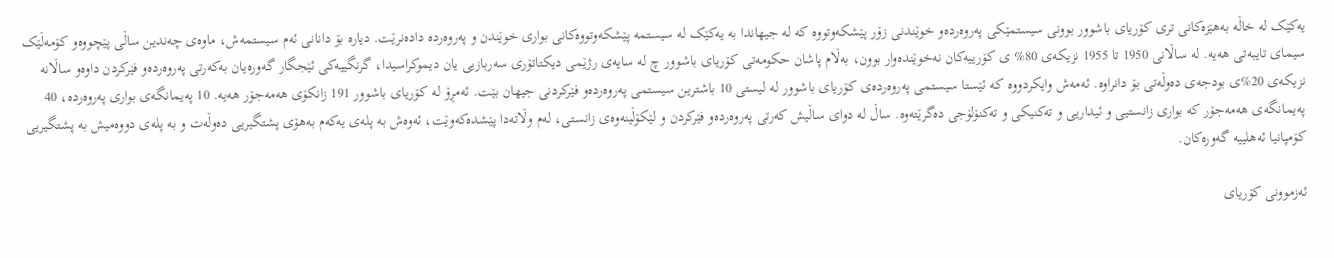یەکێک لە خاڵە بەهێزەکانی تری کۆریای باشوور بوونی سیستمێکی پەروەردەو خوێندنی زۆر پێشکەوتووە کە لە جیهاندا بە یەکێک لە سیستمە پێشكەوتووەکانی بواری خوێندن و پەروەردە دادەنرێت. دیارە بۆ دانانی ئەم سیستمەش، ماوەی چەندین ساڵی پێچووەو کۆمەڵێک سیمای تایبەتی هەیە. لە ساڵانی 1950 تا 1955 نزیکەی 80% ی کۆرییەکان نەخوێندەوار بوون، بەڵام پاشان حکومەتی کۆریای باشوور چ لە سایەی رژێمی دیکتاتۆری سەربازیی یان دیموکراسیدا، گرنگییەکی ئێجگار گەورەیان بەکەرتی پەروەردەو فێرکردن داوەو ساڵانە نزیکەی 20%ی بودجەی دەوڵەتی بۆ دانراوە. ئەمەش وایکردووە کە ئێستا سیستمی پەروەردەی کۆریای باشوور لە لیستی 10 باشترین سیستمی پەروەردەو فێرکردنی جیهان بێت. ئەمڕۆ لە کۆریای باشوور 191 زانکۆی هەمەجۆر هەیە. 10 پەیمانگەی بواری پەروەردە، 40 پەیمانگەی هەمەجۆر کە بواری زانستیی و ئیداریی و تەکنیکی و تەکنۆلۆجی دەگرێتەوە. ساڵ لە دوای ساڵیش کەرتی پەروەردەو فێرکردن و لێکۆڵینەوەی زانستی، لەم وڵاتەدا پێشدەکەوێت، ئەوەش بە پلەی یەکەم بەهۆی پشتگیریی دەوڵەت و بە پلەی دووەمیش بە پشتگیریی کۆمپانیا ئەهلییە گەورەکان.

ئەزموونی کۆریای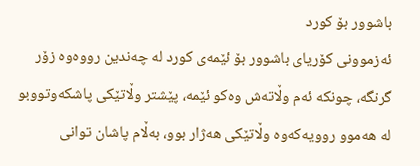باشوور بۆ کورد
ئەزموونی کۆریای باشوور بۆ ئێمەی کورد لە چەندین رووەوە زۆر گرنگە، چونکە ئەم وڵاتەش وەکو ئێمە، پێشتر وڵاتێکی پاشکەوتووبو لە هەموو روویەکەوە وڵاتێکی هەژار بوو، بەڵام پاشان توانی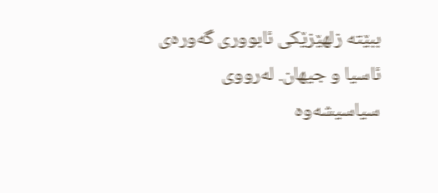ببێتە زلهێزێکی ئابووری گەورەی ئاسیا و جیهان. لەرووی سیاسیشەوە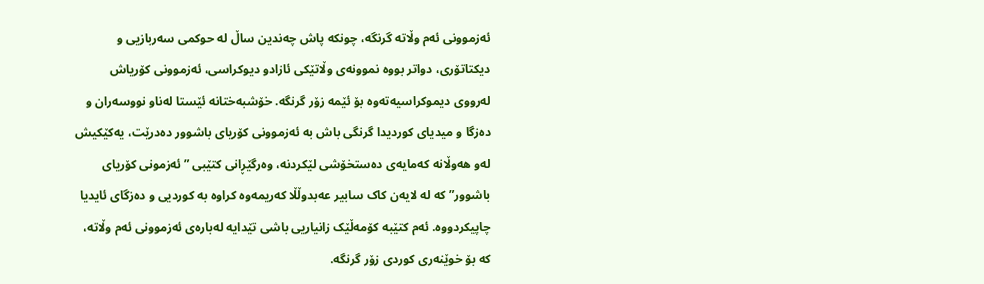ئەزموونی ئەم وڵاتە گرنگە، چونکە پاش چەندین ساڵ لە حوکمی سەربازیی و دیکتاتۆری، دواتر بووە نموونەی وڵاتێکی ئازادو دیوکراسی، ئەزموونی کۆریاش لەرووی دیموکراسیەتەوە بۆ ئێمە زۆر گرنگە. خۆشبەختانە ئێستا لەناو نووسەران و دەزگا و میدیای کوردیدا گرنگی باش بە ئەزموونی کۆریای باشوور دەدرێت، یەکێکیش لەو هەوڵانە کەمایەی دەستخۆشی لێکردنە، وەرگێڕانی کتێبی ” ئەزمونی کۆریای باشوور” کە لە لایەن کاک سابیر عەبدوڵڵا کەریمەوە کراوە بە کوردیی و دەزگای ئایدیا چاپیکردووە. ئەم کتێبە کۆمەڵێک زانیاریی باشی تێدایە لەبارەی ئەزموونی ئەم وڵاتە، کە بۆ خوێنەری کوردی زۆر گرنگە.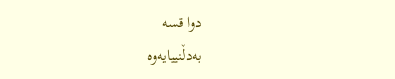دوا قسە
بەدڵنییایەوە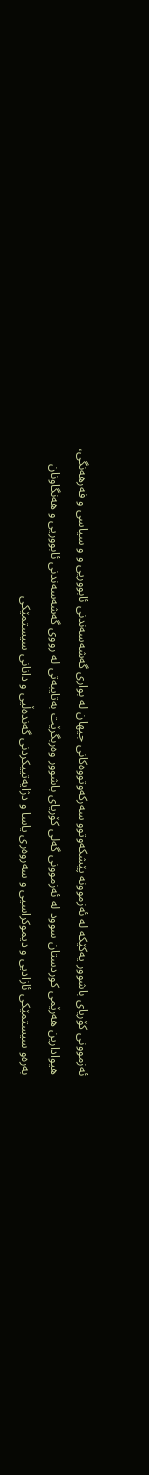ئەزموونی کۆریای باشوور یەکێکە لە ئەزموونە پێشكەوتوو سەرکەوتووەکانی جیهان لە بواری گەشەسەندنی ئابووریی و و سیاسی و فەرهەنگی، هیوادارین هەرێمی کوردستان سوود لە ئەزموونی گەلی کۆریای باشوور وەربگرێت بەتایبەتی لە رووی گەشەسەندنی ئابووریی و هەنگاونان بەرەو سیستمێکی ئازادیی و دیموکراسیی و سەروەری یاسا و دژایەتییکردنی گەندەڵیی و دانانی سیستمێکی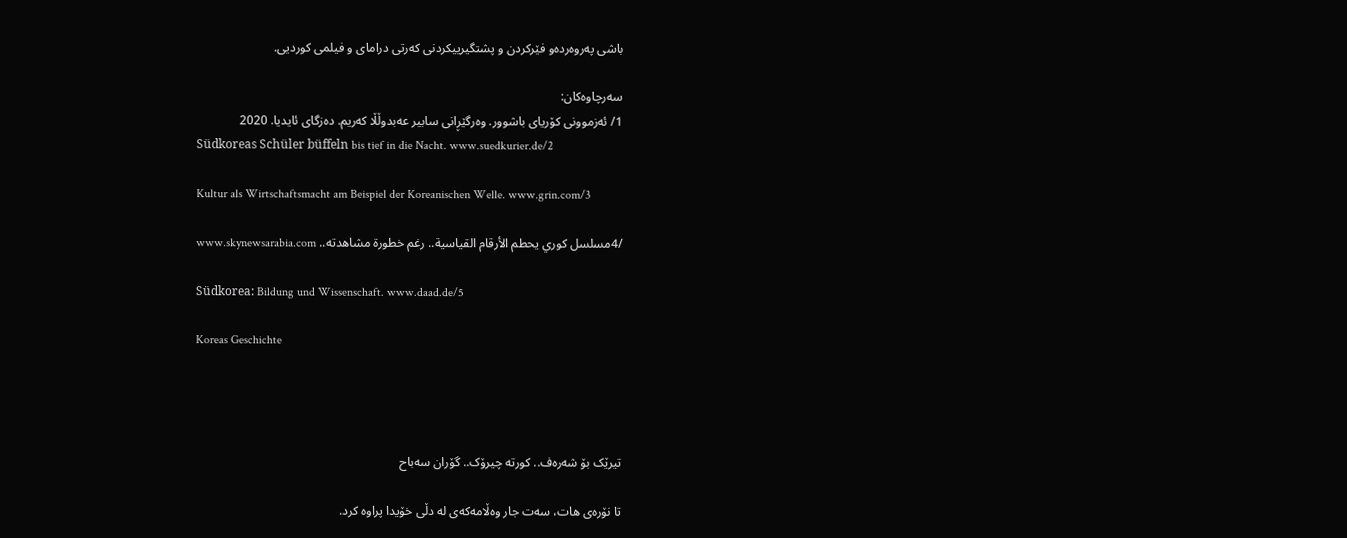باشی پەروەردەو فێرکردن و پشتگیرییکردنی کەرتی درامای و فیلمی کوردیی.

سەرچاوەکان:
1/ ئەزموونی کۆریای باشوور. وەرگێڕانی سابیر عەبدوڵڵا کەریم. دەزگای ئایدیا. 2020
Südkoreas Schüler büffeln bis tief in die Nacht. www.suedkurier.de/2

Kultur als Wirtschaftsmacht am Beispiel der Koreanischen Welle. www.grin.com/3

/4مسلسل كوري يحطم الأرقام القياسية.. رغم خطورة مشاهدته.. www.skynewsarabia.com

Südkorea: Bildung und Wissenschaft. www.daad.de/5

Koreas Geschichte




تیرێک بۆ شەرەف.. کورتە چیرۆک.. گۆران سەباح

تا نۆرەی هات، سەت جار وەڵامەکەی لە دڵی خۆیدا پراوە کرد.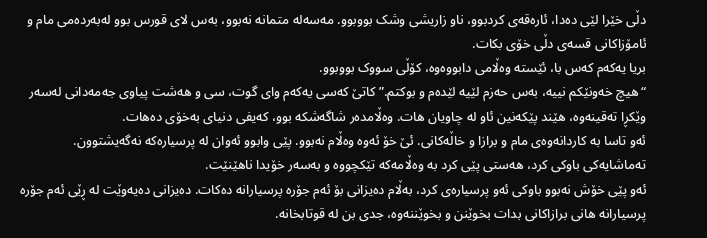دڵی خێرا لێی دەدا، ئارەقەی کردبوو، ناو زاریشی وشک بووبوو. مەسەلە متمانە نەبوو، بەس لای قورس بوو لەبەردەمی مام و ئامۆزاکانی قسەی دڵی خۆی بکات.
بریا یەکەم کەس با، ئێستە وەڵامی دابووەوە، کۆڵی سووک بووبوو.
“هیچ خەونێکم نییە، بەس حەزم لێیە لێدەم و بوکتم.” کاتێ کەسی یەکەم وای گوت، سی و هەشت پیاوی جەمەدانی لەسەر وێکڕا تەقینەوە، هێند پێکەنین ئاو لە چاویان هات. وەڵامدەر شاگەشکە بوو، کەیفی دنیای بەخۆی دەهات.
ئەو تاسا بە کاردانەوەی مام و برازا و خاڵەکانی. ئێ خۆ ئەوە وەڵام نەبوو. پێی وابوو ئەوان لە پرسیارەکە نەگەیشتوون. تەماشایەکی باوکی کرد، هەستی پێی کرد بە وەڵامەکە تێکچووە و بەسەر خۆیدا ناهێنێت.
ئەو پێی خۆش نەبوو باوکی ئەو پرسیارەی کرد، بەڵام دەیزانی بۆ ئەم جۆرە پرسیارانە دەکات. دەیزانی دەیەوێت لە ڕێی ئەم جۆرە پرسیارانە هانی برازاکانی بدات بخوێنن و بخوێننەوە، جدی بن لە قوتابخانە.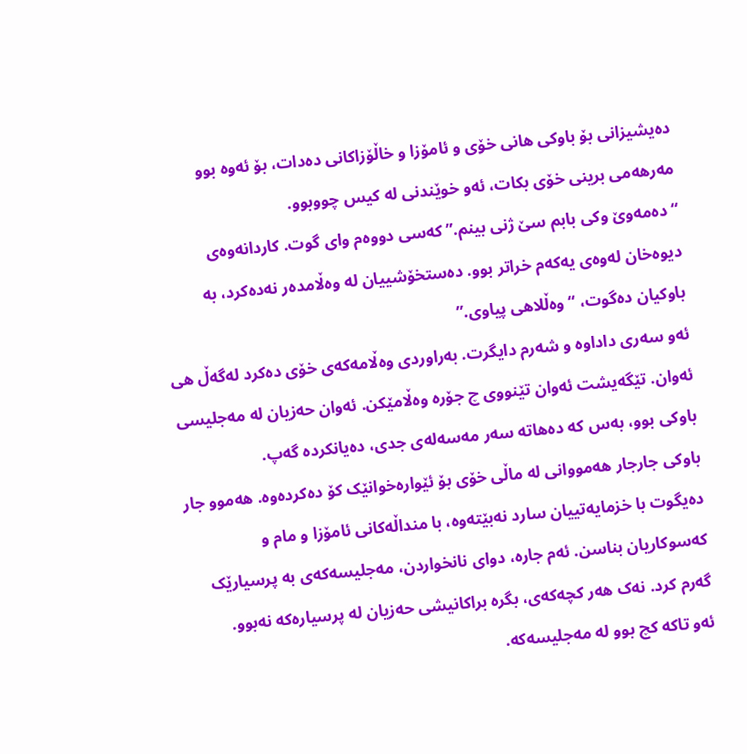دەیشیزانی بۆ باوکی هانی خۆی و ئامۆزا و خاڵۆزاکانی دەدات، بۆ ئەوە بوو مەرهەمی برینی خۆی بکات، ئەو خوێندنی لە کیس چووبوو.
“دەمەوێ وکی بابم سێ ژنی بینم.” کەسی دووەم وای گوت. کاردانەوەی دیوەخان لەوەی یەکەم خراتر بوو. دەستخۆشییان لە وەڵامدەر نەدەکرد، بە باوکیان دەگوت، “وەڵلاهی پیاوی.”
ئەو سەری داداوە و شەرم دایگرت. بەراوردی وەڵامەکەی خۆی دەکرد لەگەڵ هی ئەوان. تێگەیشت ئەوان تێنووی چ جۆرە وەڵامێکن. ئەوان حەزیان لە مەجلیسی باوکی بوو، بەس کە دەهاتە سەر مەسەلەی جدی، دەیانکردە گەپ.
باوکی جارجار هەمووانی لە ماڵی خۆی بۆ ئێوارەخوانێک کۆ دەکردەوە. هەموو جار دەیگوت با خزمایەتییان سارد نەبێتەوە، با منداڵەکانی ئامۆزا و مام و کەسوکاریان بناسن. ئەم جارە، دوای نانخواردن، مەجلیسەکەی بە پرسیارێک گەرم کرد. نەک هەر کچەکەی، بگرە براکانیشی حەزیان لە پرسیارەکە نەبوو.
ئەو تاکە کچ بوو لە مەجلیسەکە.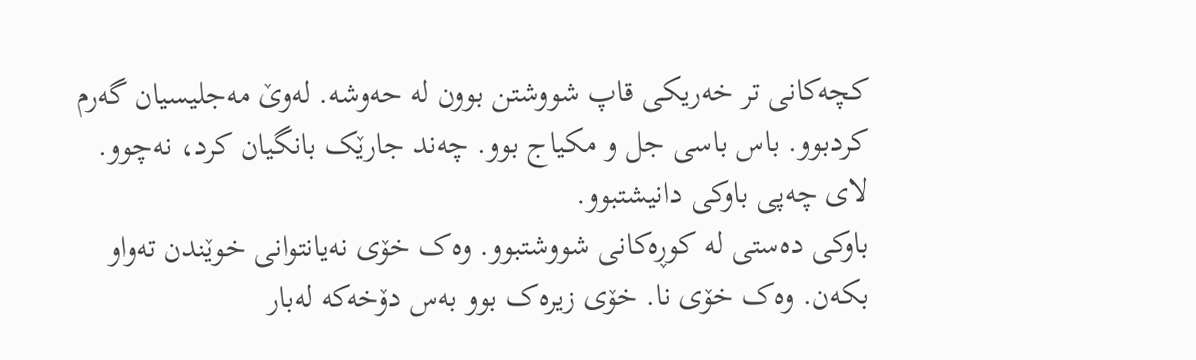کچەکانی تر خەریکی قاپ شووشتن بوون لە حەوشە. لەوێ مەجلیسیان گەرم کردبوو. باس باسی جل و مکیاج بوو. چەند جارێک بانگیان کرد، نەچوو. لای چەپی باوکی دانیشتبوو.
باوکی دەستی لە کوڕەکانی شووشتبوو. وەک خۆی نەیانتوانی خوێندن تەواو بکەن. وەک خۆی نا. خۆی زیرەک بوو بەس دۆخەکە لەبار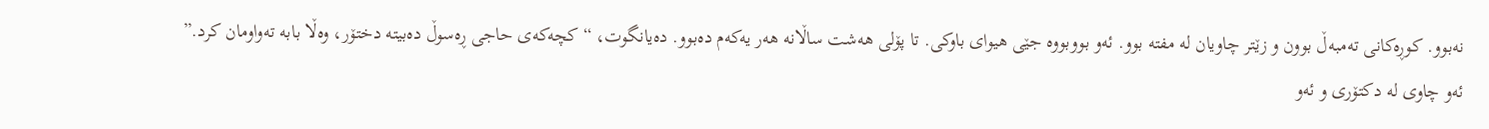نەبوو. کوڕەکانی تەمبەڵ بوون و زێتر چاویان لە مفتە بوو. ئەو بووبووە جێی هیوای باوکی. تا پۆلی هەشت ساڵانە هەر یەکەم دەبوو. دەیانگوت، “کچەکەی حاجی ڕەسوڵ دەبیتە دختۆر، وەڵا بابە تەواومان کرد.”
ئەو چاوی لە دکتۆری و ئەو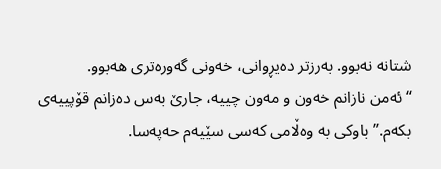شتانە نەبوو. بەرزتر دەیڕوانی، خەونی گەورەتری هەبوو.
“ئەمن نازانم خەون و مەون چییە، جارێ بەس دەزانم قۆپییەی بکەم.” باوکی بە وەڵامی کەسی سێیەم حەپەسا.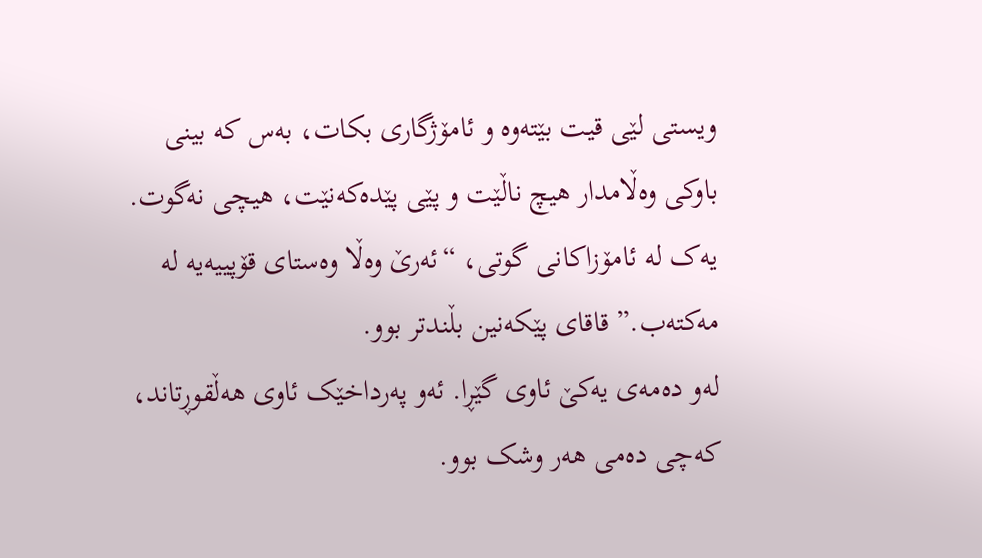ویستی لێی قیت بێتەوە و ئامۆژگاری بکات، بەس کە بینی باوکی وەڵامدار هیچ ناڵێت و پێی پێدەکەنێت، هیچی نەگوت. یەک لە ئامۆزاکانی گوتی، “ئەرێ وەڵا وەستای قۆپییەیە لە مەکتەب.” قاقای پێکەنین بڵندتر بوو.
لەو دەمەی یەکێ ئاوی گێڕا. ئەو پەرداخێک ئاوی هەڵقوڕتاند، کەچی دەمی هەر وشک بوو.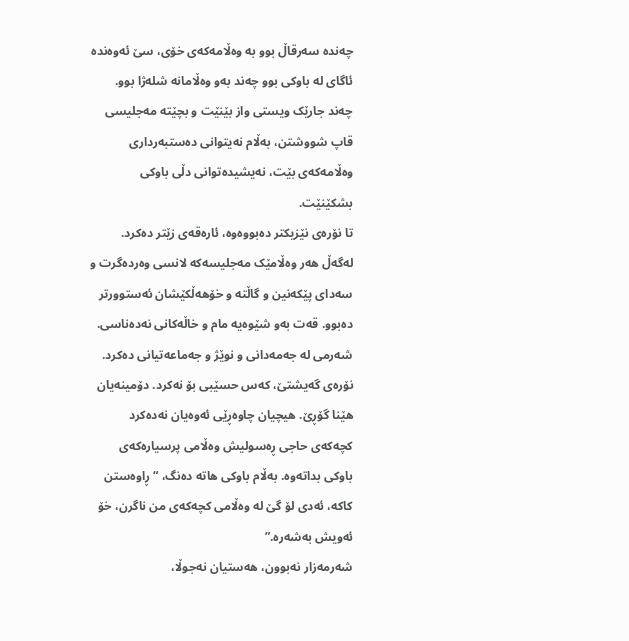چەندە سەرقاڵ بوو بە وەڵامەکەی خۆی، سێ ئەوەندە ئاگای لە باوکی بوو چەند بەو وەڵامانە شلەژا بوو. چەند جارێک ویستی واز بێنێت و بچێتە مەجلیسی قاپ شووشتن، بەڵام نەیتوانی دەستبەرداری وەڵامەکەی بێت، نەیشیدەتوانی دڵی باوکی بشکێنێت.
تا نۆرەی نێزیکتر دەبووەوە، ئارەقەی زێتر دەکرد. لەگەڵ هەر وەڵامێک مەجلیسەکە لانسی وەردەگرت و سەدای پێکەنین و گاڵتە و خۆهەڵکێشان ئەستوورتر دەبوو. قەت بەو شێوەیە مام و خاڵەکانی نەدەناسی. شەرمی لە جەمەدانی و نوێژ و جەماعەتیانی دەکرد.
نۆرەی گەیشتێ، کەس حسێبی بۆ نەکرد. دۆمینەیان هێنا گۆڕێ. هیچیان چاوەڕێی ئەوەیان نەدەکرد کچەکەی حاجی ڕەسولیش وەڵامی پرسیارەکەی باوکی بداتەوە. بەڵام باوکی هاتە دەنگ، “ڕاوەستن کاکە، ئەدی لۆ گێ لە وەڵامی کچەکەی من ناگرن، خۆ ئەویش بەشەرە.”
شەرمەزار نەبوون، هەستیان نەجوڵا،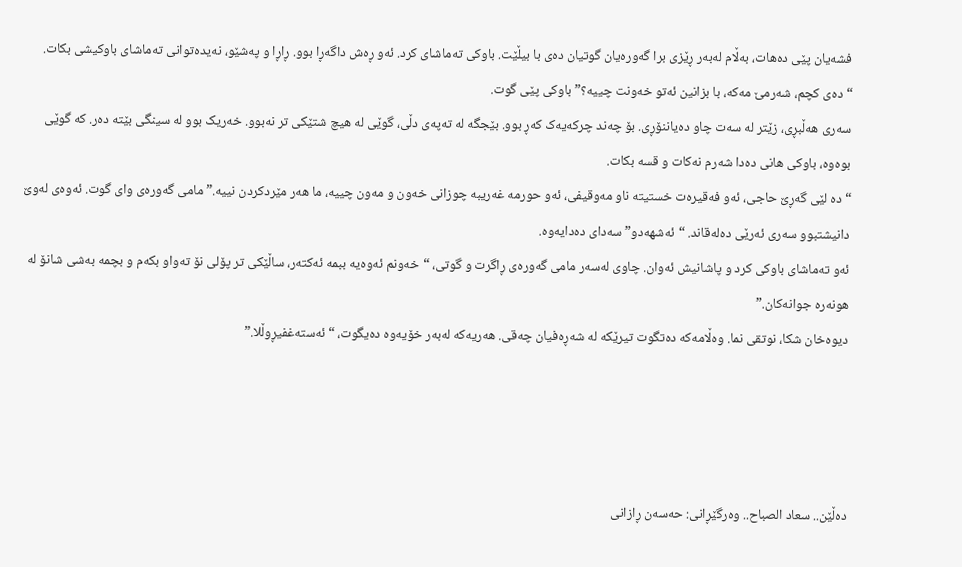فشەیان پێی دەهات، بەڵام لەبەر ڕێزی برا گەورەیان گوتیان دەی با بیڵێت. باوکی تەماشای کرد. ئەو ڕەش داگەڕا بوو. ڕاڕا و پەشێو، نەیدەتوانی تەماشای باوکیشی بکات.
“دەی کچم، شەرمێ مەکە، با بزانین ئەتو خەونت چییە؟” باوکی پێی گوت.
سەری هەڵبڕی، زێتر لە سەت چاو دەیاننۆڕی. بۆ چەند چرکەیەک کەڕ بوو. بێجگە لە تەپەی دڵی، گوێی لە هیچ شتێکی تر نەبوو. خەریک بوو لە سینگی بێتە دەر. کە گوێی بوەوە، باوکی هانی دەدا شەرم نەکات و قسە بکات.
“دە لێی گەڕێ حاجی، ئەو فەقیرەت خستیتە ناو مەوقیفی، ئەو حورمە غەریبە چوزانی خەون و مەون چییە، ما هەر مێردکردن نییە.” مامی گەورەی وای گوت. ئەوەی لەوێ دانیشتبوو سەری ئەرێی دەلەقاند. “ئەشهەدو” سەدای دەدایەوە.
ئەو تەماشای باوکی کرد و پاشانیش ئەوان. چاوی لەسەر مامی گەورەی ڕاگرت و گوتی، “خەونم ئەوەیە ببمە ئەکتەر، ساڵێکی تر پۆلی نۆ تەواو بکەم و بچمە بەشی شانۆ لە هونەرە جوانەکان.”
دیوەخان شکا، نوتقی نما. وەڵامەکە دەتگوت تیرێکە لە شەڕەفیان چەقی. هەریەکە لەبەر خۆیەوە دەیگوت، “ئەستەغفیڕوڵلا.”




دەڵێن.. سعاد الصباح.. وەرگێڕانی: حەسەن ڕازانی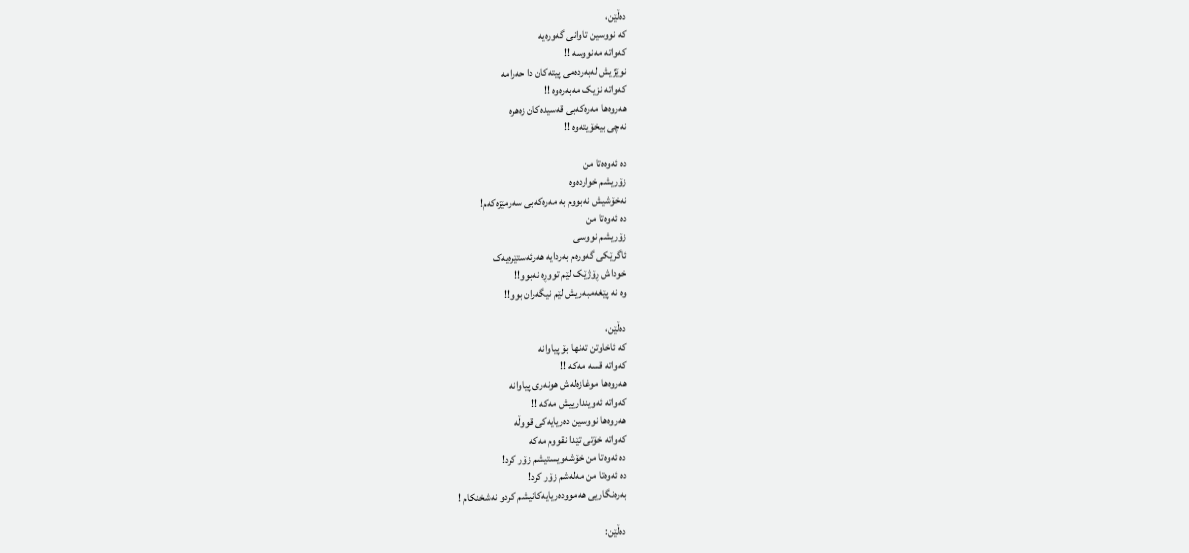دەڵێن،
کە نووسین تاوانی گەورەیە
کەواتە مەنووسە !!
نوێژیش لەبەردەمی پیتەکان دا حەرامە
کەواتە نزیک مەبەرەوە !!
هەروەها مەرەکەبی قەسیدەکان زەهرە
نەچی بیخۆیتەوە !!

دە ئەوەەتا من
زۆریشم خواردەوە
نەخۆشیش نەبووم بە مەرەکەبی سەرمێزەکەم!
دە ئەوەتا من
زۆریشم نووسی
ئاگرێکی گەورەم بەردایە هەرئەستێرەیەک
خوداش ڕۆژێک لێم تووڕە نەبوو!!
وە نە پێغەمبەریش لێم نیگەران بوو!!

دەڵێن،
کە ئاخاوتن تەنها بۆ پیاوانە
کەواتە قسە مەکە !!
هەروەها موغازەلەش هونەری پیاوانە
کەواتە ئەویندارییش مەکە !!
هەروەها نووسین دەریایەکی قووڵە
کەواتە خۆتی تێدا نقووم مەکە
دە ئەوەتا من خۆشەویستیشم زۆر کرد!
دە ئەوەتا من مەلەشم زۆر کرد!
بەرەنگاریی هەموودەریایەکانیشم کردو نەشخنکام !

دەڵێن: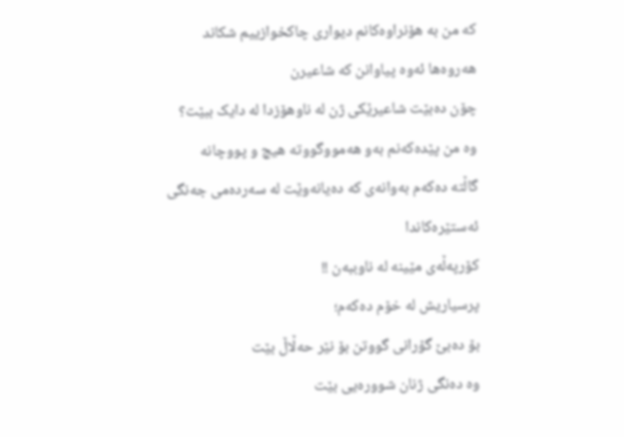کە من بە هۆنراوەکانم دیواری چاکخوازییم شکاند
هەروەها ئەوە پیاوانن کە شاعیرن
چۆن دەبێت شاعیرێکی ژن لە ناوهۆزدا لە دایک ببێت؟
وە من پێدەکەنم بەو هەمووگووتە هیچ و پووچانە
گاڵتە دەکەم بەوانەی کە دەیانەوێت لە سەردەمی جەنگی ئەستێرەکاندا
کۆرپەڵەی مێینە لە ناوببەن !!
پرسیاریش لە خۆم دەکەم؛
بۆ دەبێ گۆرانی گووتن بۆ نێر حەڵاڵ بێت
وە دەنگی ژنان شوورەیی بێت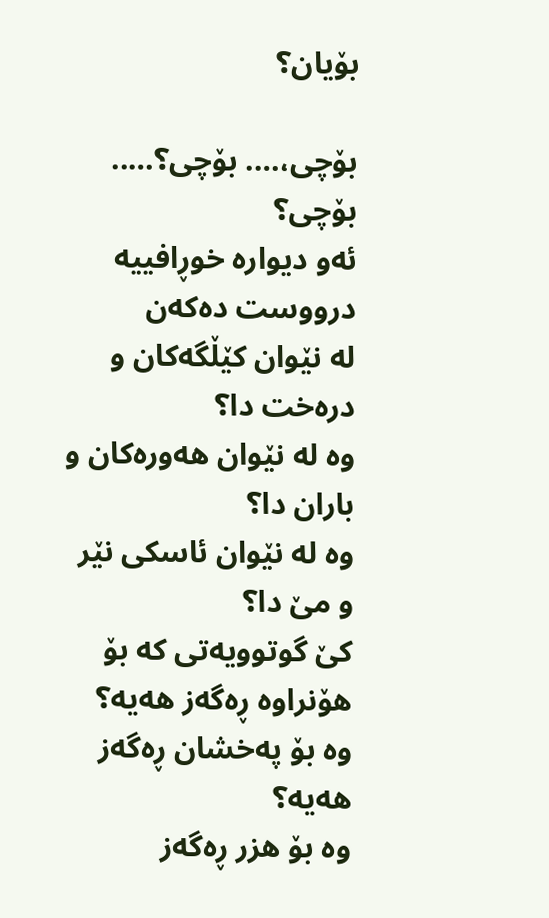بۆیان؟

بۆچی،…. بۆچی؟….. بۆچی؟
ئەو دیوارە خوڕافییە درووست دەکەن
لە نێوان کێڵگەکان و درەخت دا؟
وە لە نێوان هەورەکان و باران دا؟
وە لە نێوان ئاسکی نێر و مێ دا؟
کێ گوتوویەتی کە بۆ هۆنراوە ڕەگەز هەیە؟
وە بۆ پەخشان ڕەگەز هەیە؟
وە بۆ هزر ڕەگەز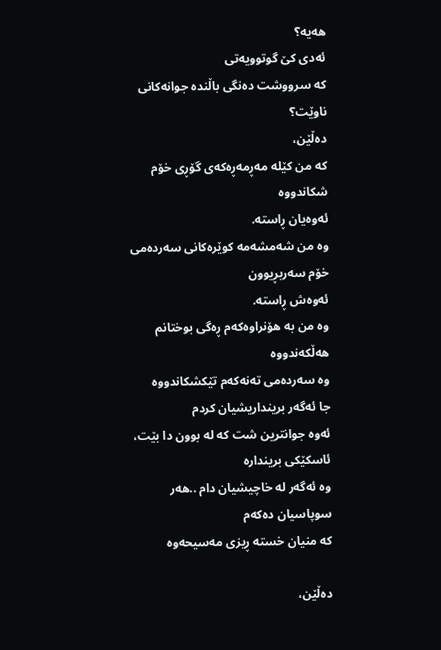هەیە؟
ئەدی کێ گوتوویەتی
کە سرووشت دەنگی باڵندە جوانەکانی ناوێت؟
دەڵێن،
کە من کێلە مەڕمەڕەکەی گۆڕی خۆم شکاندووە
ئەوەیان ڕاستە.
وە من شەمشەمە کوێرەکانی سەردەمی خۆم سەربڕیوون
ئەوەش ڕاستە.
وە من بە هۆنراوەکەم ڕەگی بوختانم هەڵکەندووە
وە سەردەمی تەنەکەم تێکشکاندووە
جا ئەگەر برینداریشیان کردم
ئەوە جوانترین شت کە لە بوون دا بێت، ئاسکێکی بریندارە
وە ئەگەر لە خاچیشیان دام ..هەر سوپاسیان دەکەم
کە منیان خستە ڕیزی مەسیحەوە

دەڵێن،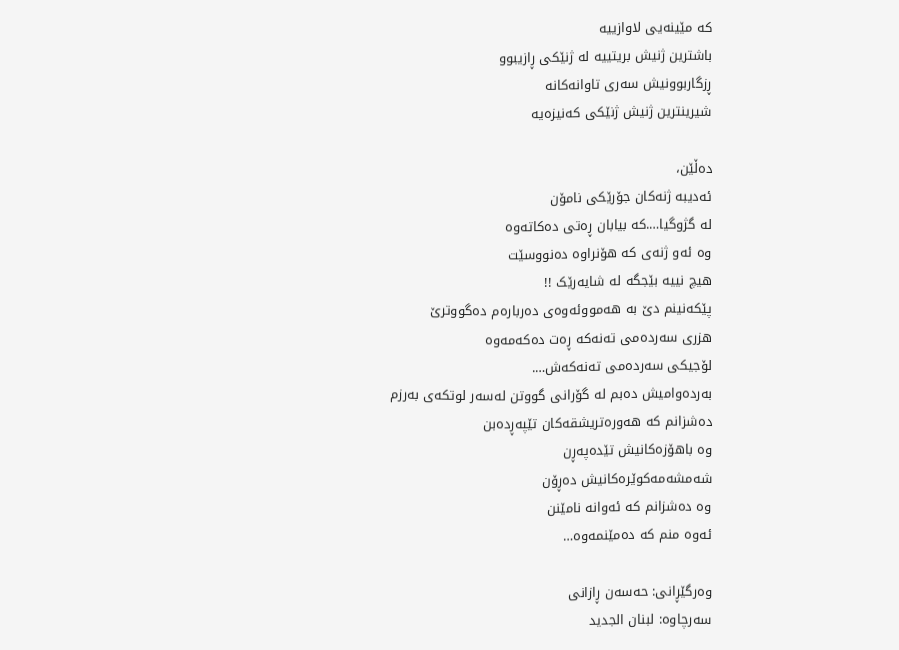کە مێینەیی لاوازییە
باشترین ژنیش بریتییە لە ژنێکی ڕازیبوو
ڕزگاربوونیش سەری تاوانەکانە
شیرینترین ژنیش ژنێکی کەنیزەیە

دەڵێن،
ئەدیبە ژنەکان جۆرێکی نامۆن
لە گژوگیا….کە بیابان ڕەتی دەکاتەوە
وە ئەو ژنەی کە هۆنراوە دەنووسێت
هیچ نییە بێجگە لە شایەرێک !!
پێکەنینم دێ بە هەمووئەوەی دەربارەم دەگووترێ
هزری سەردەمی تەنەکە ڕەت دەکەمەوە
لۆجیکی سەردەمی تەنەکەش….
بەردەوامیش دەبم لە گۆرانی گووتن لەسەر لوتکەی بەرزم
دەشزانم کە هەورەتریشقەکان تێپەڕدەبن
وە باهۆزەکانیش تێدەپەڕن
شەمشەمەکوێرەکانیش دەڕۆن
وە دەشزانم کە ئەوانە نامێنن
ئەوە منم کە دەمێنمەوە…

وەرگێڕانی: حەسەن ڕازانی
سەرچاوە: لبنان الجدید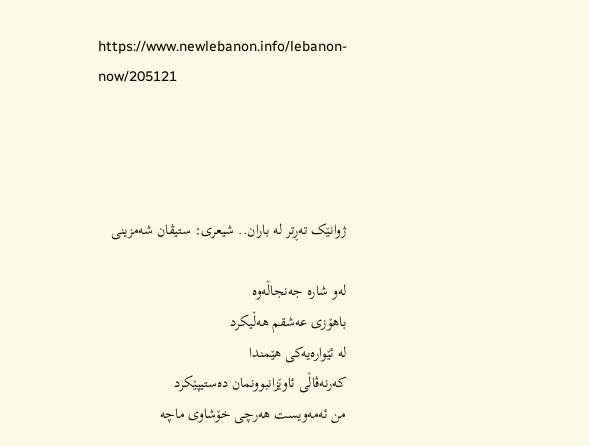https://www.newlebanon.info/lebanon-now/205121




ژوانێک تەڕتر لە باران.. شیعری: ستیڤان شەمزینی

لەو شارە جەنجاڵەوە
باهۆزی عەشقم هەڵیکرد
لە ئێوارەیەکی هێمندا
کەرنەڤاڵی ئاوێزانبوونمان دەستیپێکرد
من ئەمەویست هەرچی خۆشاوی ماچە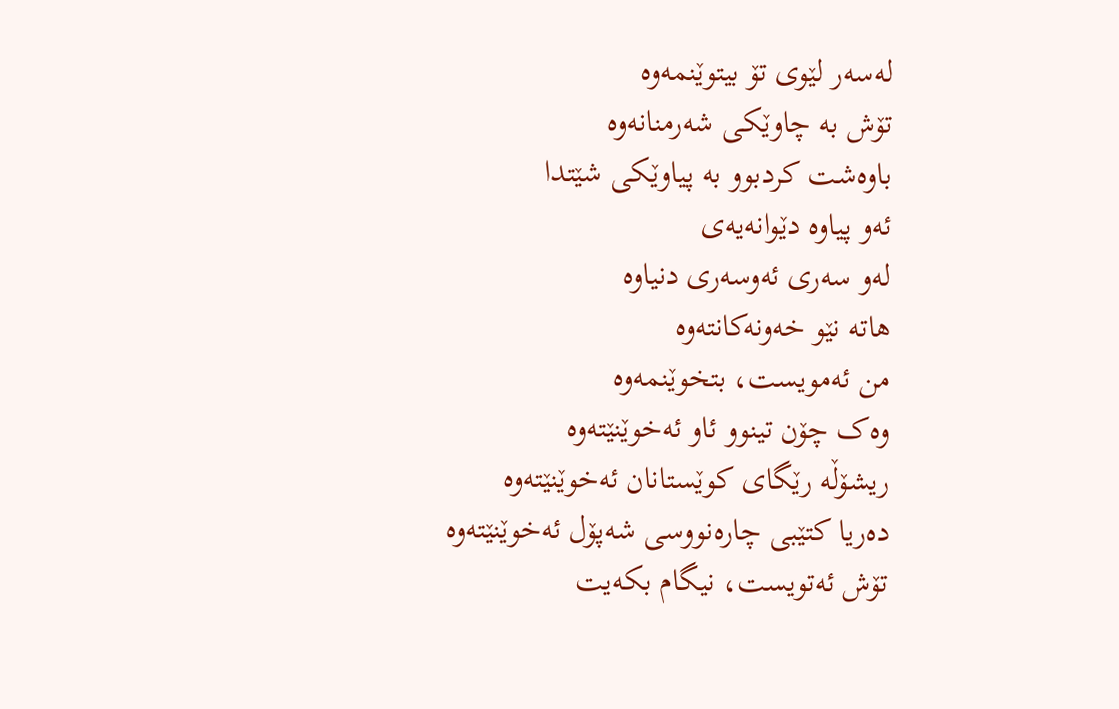لەسەر لێوی تۆ بیتوێنمەوە
تۆش بە چاوێکی شەرمنانەوە
باوەشت کردبوو بە پیاوێکی شێتدا
ئەو پیاوە دێوانەیەی
لەو سەری ئەوسەری دنیاوە
هاتە نێو خەونەکانتەوە
من ئەمویست، بتخوێنمەوە
وەک چۆن تینوو ئاو ئەخوێنێتەوە
ریشۆڵە رێگای کوێستانان ئەخوێنێتەوە
دەریا کتێبی چارەنووسی شەپۆل ئەخوێنێتەوە
تۆش ئەتویست، نیگام بکەیت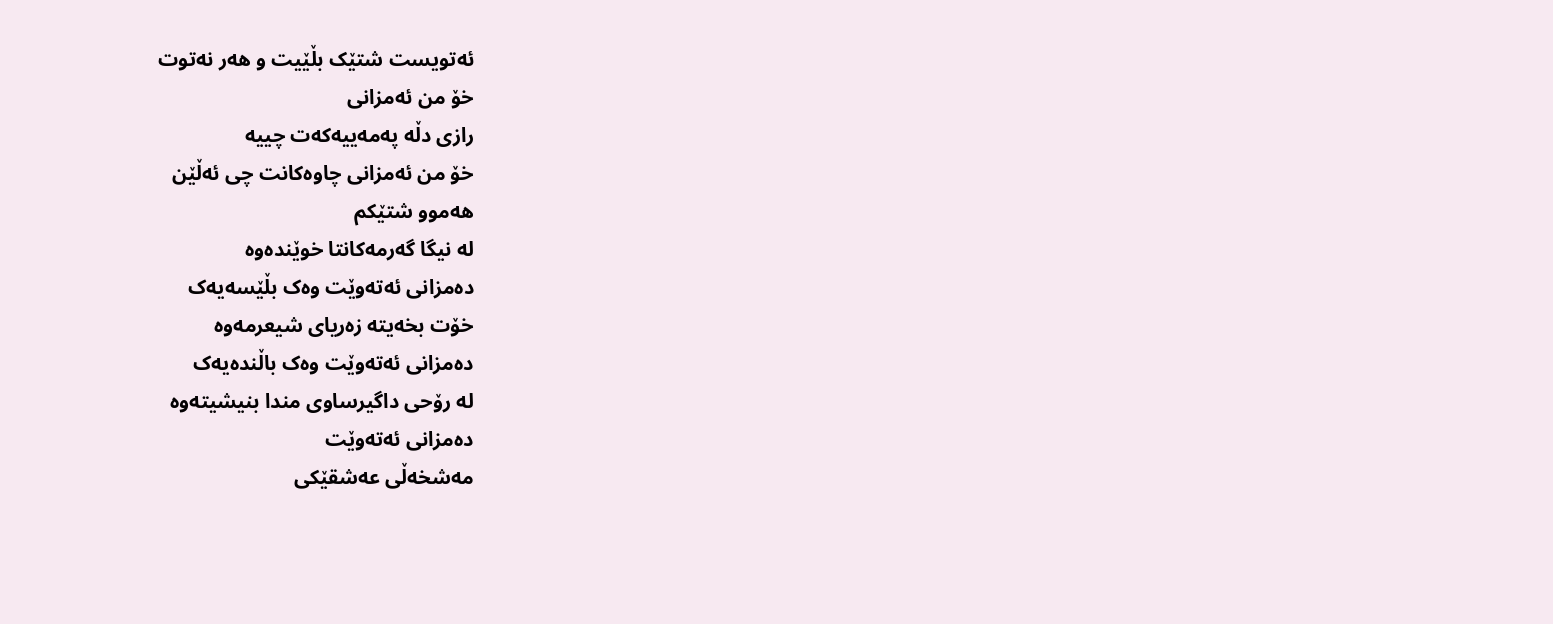ئەتویست شتێک بڵێیت و هەر نەتوت
خۆ من ئەمزانی
رازی دڵە پەمەییەکەت چییە
خۆ من ئەمزانی چاوەکانت چی ئەڵێن
هەموو شتێکم
لە نیگا گەرمەکانتا خوێندەوە
دەمزانی ئەتەوێت وەک بڵێسەیەک
خۆت بخەیتە زەریای شیعرمەوە
دەمزانی ئەتەوێت وەک باڵندەیەک
لە رۆحی داگیرساوی مندا بنیشیتەوە
دەمزانی ئەتەوێت
مەشخەڵی عەشقێکی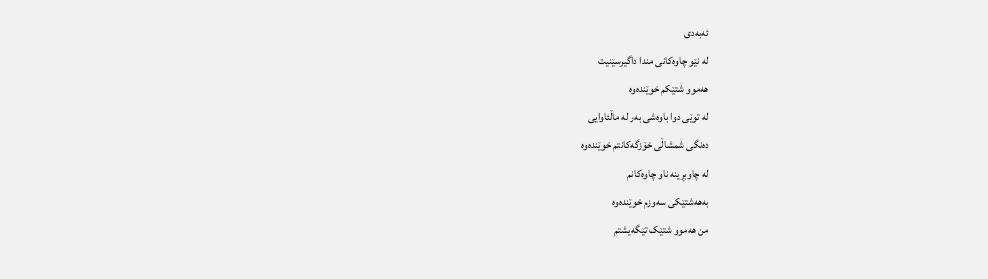ئەبەدی
لە نێو چاوەکانی مندا داگیرسێنیت
هەموو شتێکم خوێندەوە
لە توێی دوا باوەشی بەر لە ماڵئاوایی
دەنگی شمشاڵی خۆزگەکانتم خوێندەوە
لە چاوبڕینە ناو چاوەکانم
بەهەشتێکی سەوزم خوێندەوە
من هەموو شتێک تێگەیشتم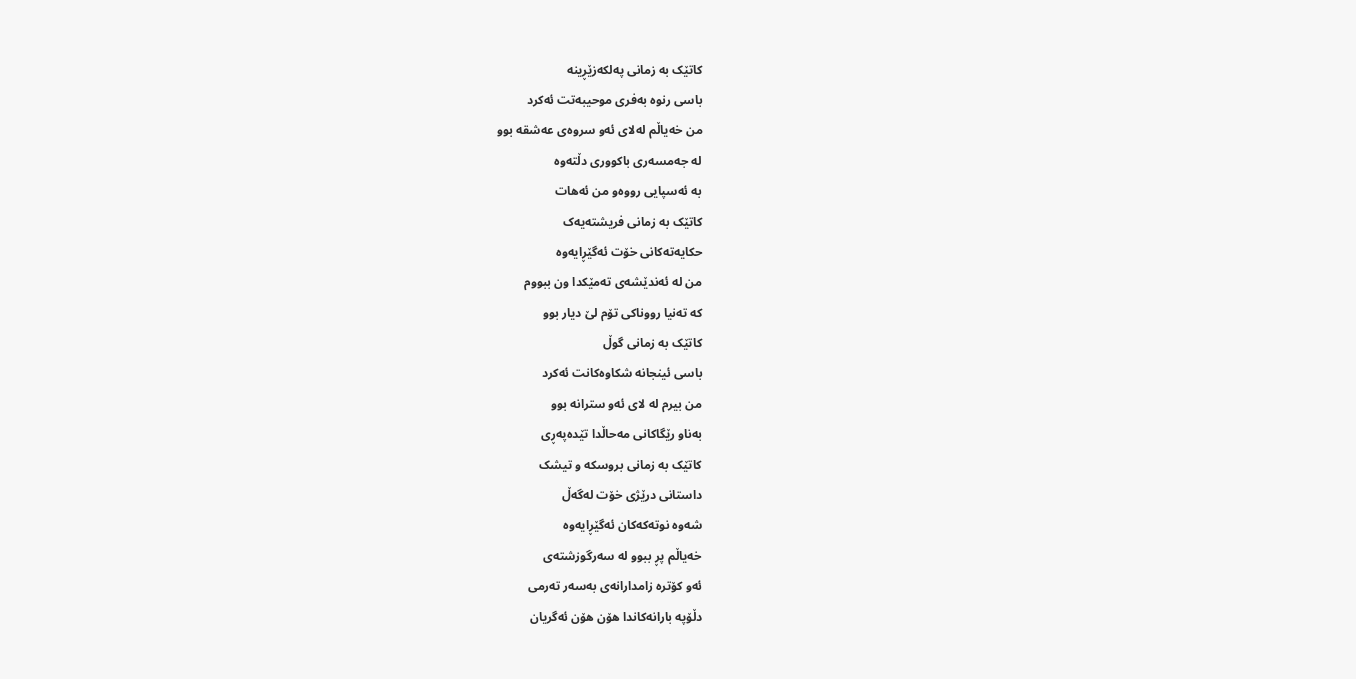کاتێک بە زمانی پەلکەزێڕینە
باسی رنوە بەفری موحیبەتت ئەکرد
من خەیاڵم لەلای ئەو سروەی عەشقە بوو
لە جەمسەری باکووری دڵتەوە
بە ئەسپایی رووەو من ئەهات
کاتێک بە زمانی فریشتەیەک
حکایەتەکانی خۆت ئەگێڕایەوە
من لە ئەندێشەی تەمێکدا ون ببووم
کە تەنیا رووناکی تۆم لێ دیار بوو
کاتێک بە زمانی گوڵ
باسی ئینجانە شکاوەکانت ئەکرد
من بیرم لە لای ئەو سترانە بوو
بەناو رێگاکانی مەحاڵدا تێدەپەڕی
کاتێک بە زمانی بروسکە و تیشک
داستانی درێژی خۆت لەگەڵ
شەوە نوتەکەکان ئەگێڕایەوە
خەیاڵم پڕ ببوو لە سەرگوزشتەی
ئەو کۆترە زامدارانەی بەسەر تەرمی
دڵۆپە بارانەکاندا هۆن هۆن ئەگریان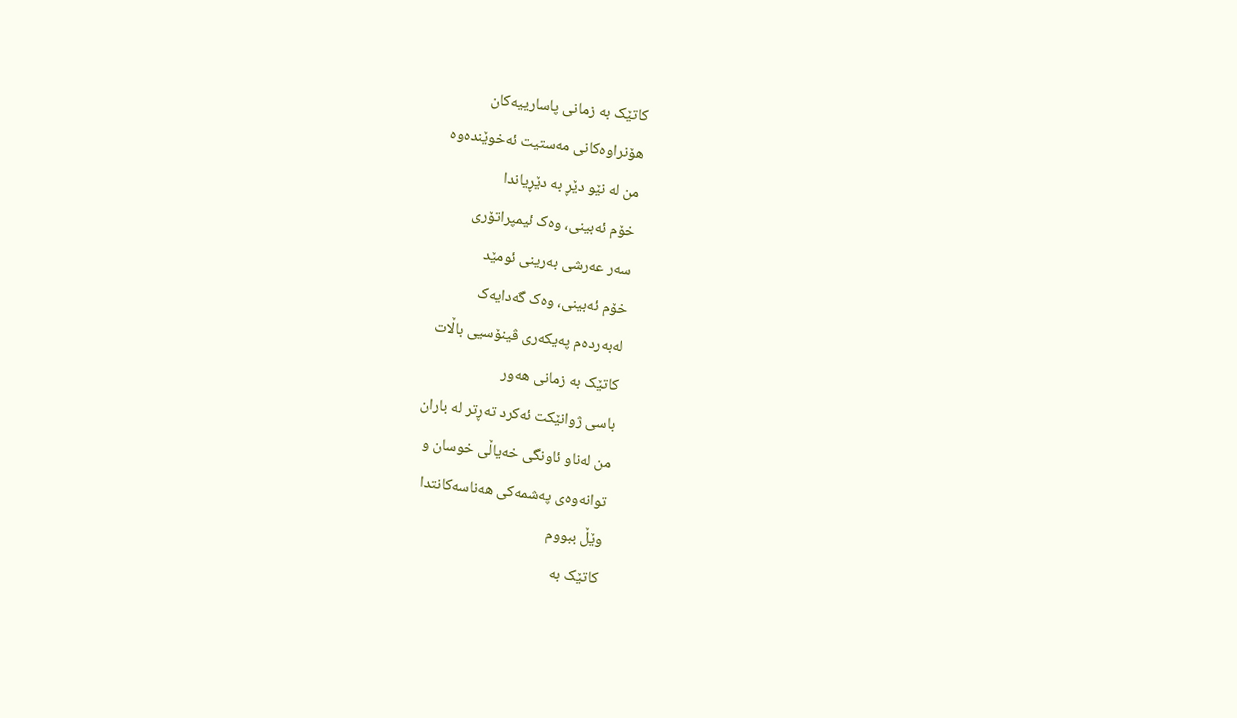کاتێک بە زمانی پاسارییەکان
هۆنراوەکانی مەستیت ئەخوێندەوە
من لە نێو دێڕ بە دێڕیاندا
خۆم ئەبینی، وەک ئیمپراتۆری
سەر عەرشی بەرینی ئومێد
خۆم ئەبینی، وەک گەدایەک
لەبەردەم پەیکەری ڤینۆسیی باڵات
کاتێک بە زمانی هەور
باسی ژوانێکت ئەکرد تەڕتر لە باران
من لەناو ئاونگی خەیاڵی خوسان و
توانەوەی پەشمەکی هەناسەکانتدا
وێڵ ببووم
کاتێک بە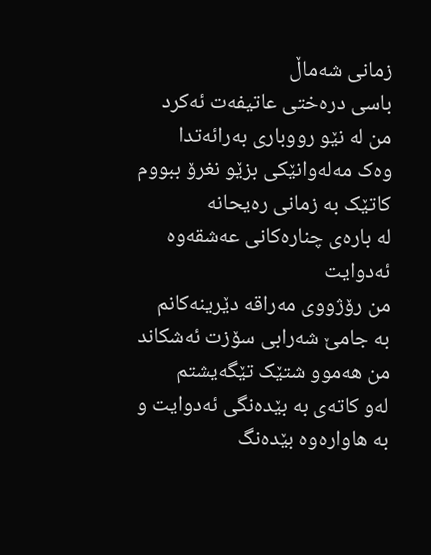زمانی شەماڵ
باسی درەختی عاتیفەت ئەکرد
من لە نێو رووباری بەرائەتدا
وەک مەلەوانێکی بزێو نغرۆ ببووم
کاتێک بە زمانی رەیحانە
لە بارەی چنارەکانی عەشقەوە ئەدوایت
من رۆژووی مەراقە دێرینەکانم
بە جامێ شەرابی سۆزت ئەشکاند
من هەموو شتێک تێگەیشتم
لەو کاتەی بە بێدەنگی ئەدوایت و
بە هاوارەوە بێدەنگ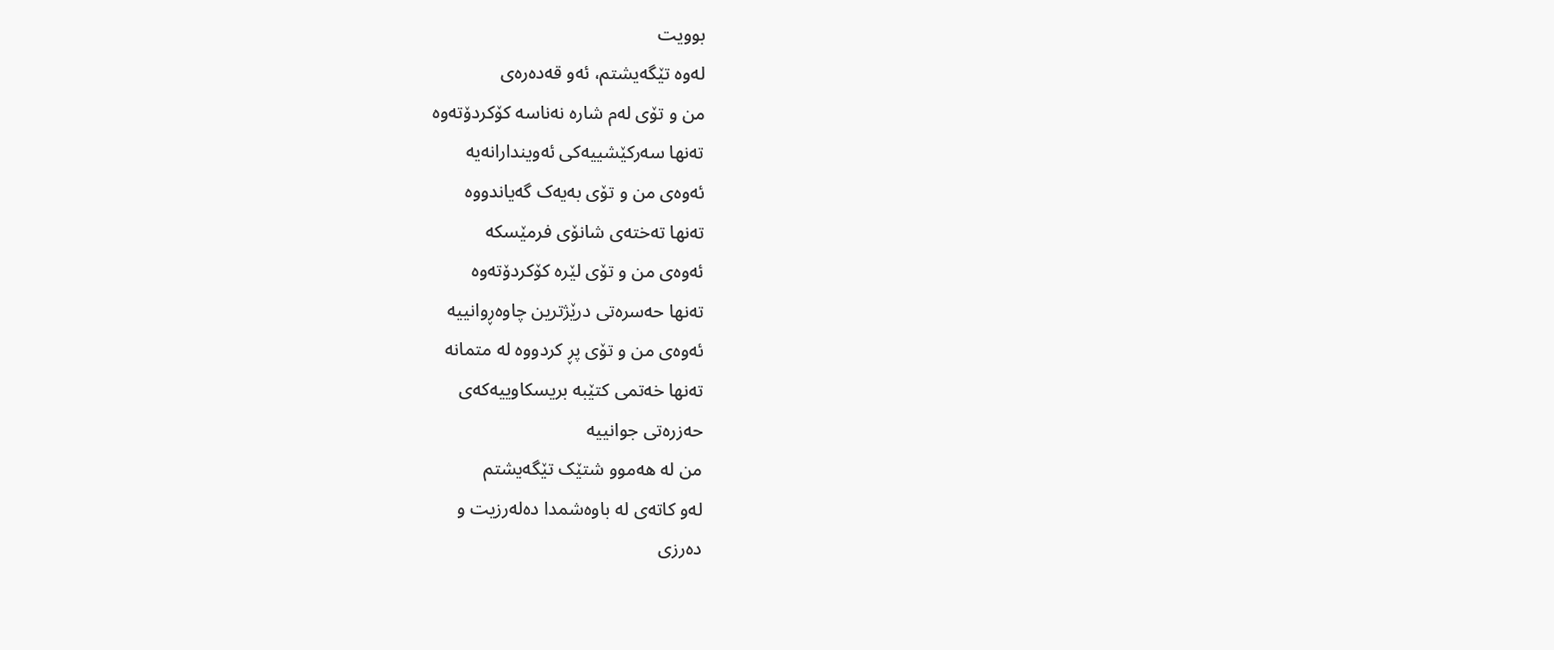بوویت
لەوە تێگەیشتم، ئەو قەدەرەی
من و تۆی لەم شارە نەناسە کۆکردۆتەوە
تەنها سەرکێشییەکی ئەویندارانەیە
ئەوەی من و تۆی بەیەک گەیاندووە
تەنها تەختەی شانۆی فرمێسکە
ئەوەی من و تۆی لێرە کۆکردۆتەوە
تەنها حەسرەتی درێژترین چاوەڕوانییە
ئەوەی من و تۆی پڕ کردووە لە متمانە
تەنها خەتمی کتێبە بریسکاوییەکەی
حەزرەتی جوانییە
من لە هەموو شتێک تێگەیشتم
لەو کاتەی لە باوەشمدا دەلەرزیت و
دەرزی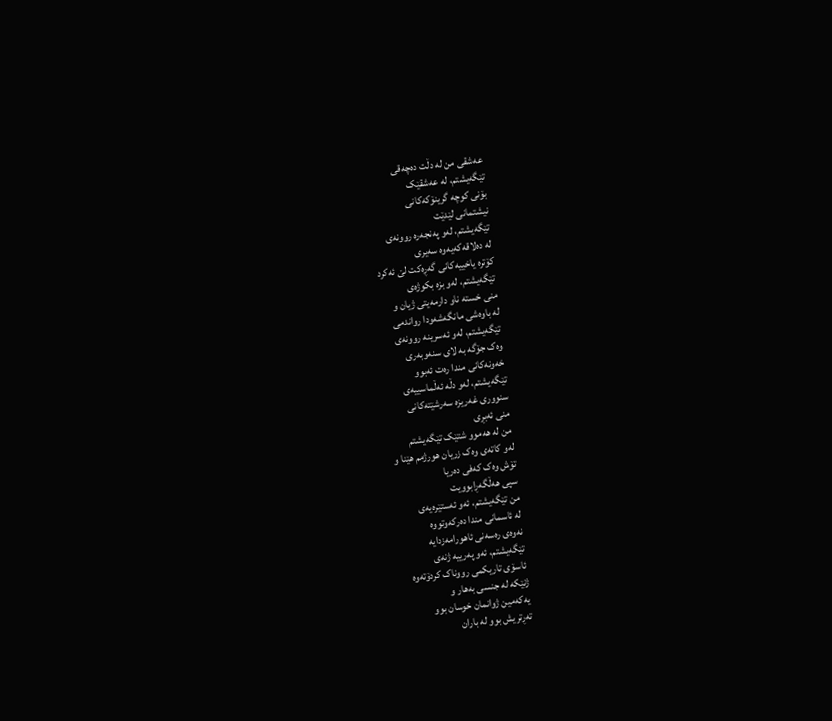عەشقی من لە دڵت دەچەقی
تێگەیشتم، لە عەشقێک
بۆنی کوچە گرینۆکەکانی
نیشتمانی لێدێت
تێگەیشتم، لەو پەنجەرە روونەی
لە دەلاقەکەیەوە سەیری
کۆترە یاخییەکانی گەڕەکت لێ ئەکرد
تێگەیشتم، لەو بزە بکوژەی
منی خستە ناو دارمەیتی ژیان و
لە باوەشی مانگەشەودا رواندمی
تێگەیشتم، لەو ئەسرینە روونەی
وەک جۆگە بە لای سنەوبەری
خەونەکانی مندا رەت ئەبوو
تێگەیشتم، لەو دڵە ئەڵماسییەی
سنووری غەریزە سەرشێتەکانی
منی ئەبڕی
من لە هەموو شتێک تێگەیشتم
لەو کاتەی وەک زریان هورژمم هێنا و
تۆش وەک کەفی دەریا
سپی هەڵگەڕابوویت
من تێگەیشتم، ئەو ئەستێرەیەی
لە ئاسمانی مندا دەرکەوتووە
نەوەی رەسەنی ئاهورامەزدایە
تێگەیشتم، ئەو پەرییە ژنەی
ئاسۆی تاریکمی رووناک کردۆتەوە
ژنێکە لە جنسی بەهار و
یەکەمین ژوانمان خوسان بوو
تەڕتریش بوو لە باران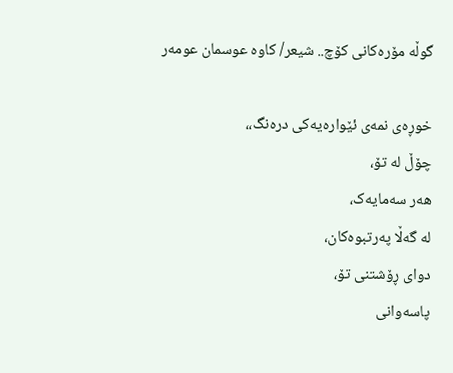گوڵە مۆرەکانی کۆچ.. شیعر/ کاوە عوسمان عومەر

خوڕەی نمەی ئێوارەیەکی درەنگ،،
چۆڵ لە تۆ،
هەر سەمایەک،
لە گەڵا پەرتبوەکان،
دوای ڕۆشتنی تۆ،
پاسەوانی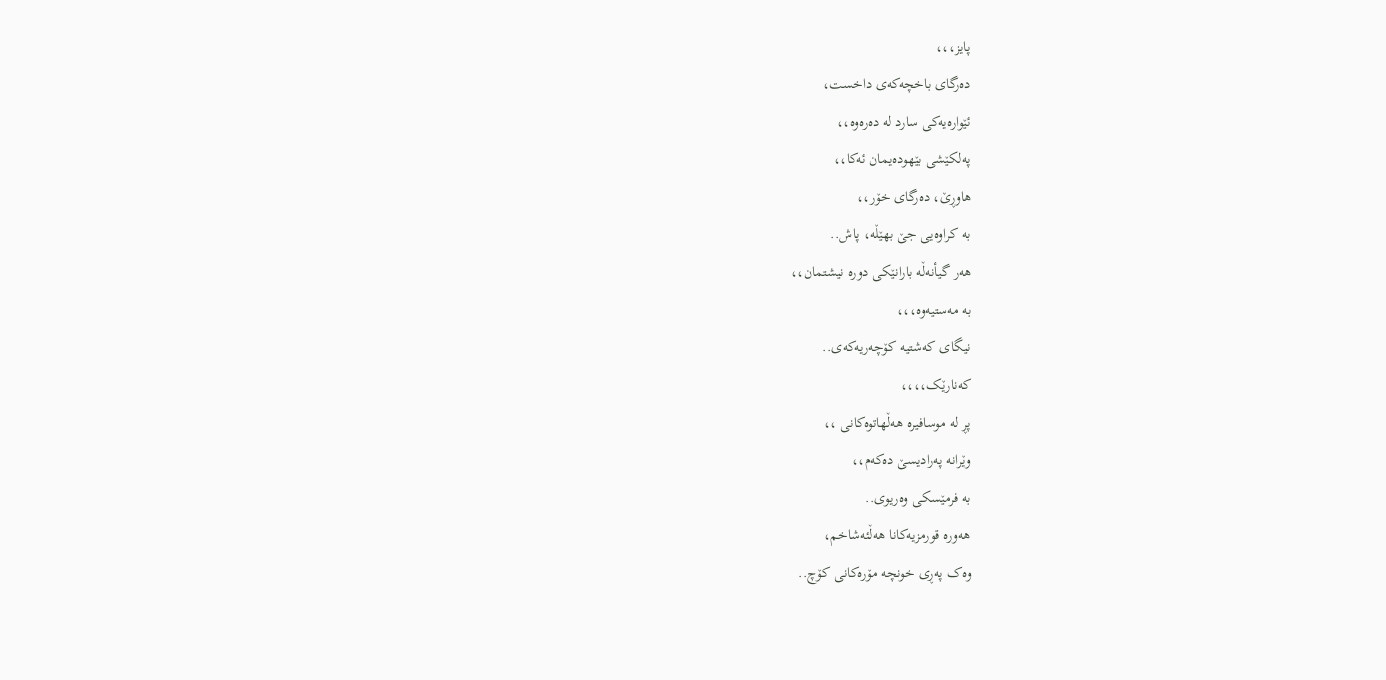پایز،،،
دەرگای باخچەکەی داخست،
ئێوارەیەکی سارد لە دەرەوە،،
پەلکێشی بێهودەیمان ئەکا،،
هاوڕێ، دەرگای خۆر،،
بە کراوەیی جێ بهێڵە، پاش..
هەر گیأنەڵە بارانێکی دورە نیشتمان،،
بە مەستیەوە،،،
نیگای کەشتیە کۆچەریەکەی..
کەنارێک،،،،
پڕ لە موسافیرە هەڵهاتوەکانی ،،
وێرانە پەرادیسێ دەکەم،،
بە فرمێسکی وەریوی..
هەورە قورمزیەکانا هەڵئەشاخم،
وەک پەڕی خونچە مۆرەکانی کۆچ..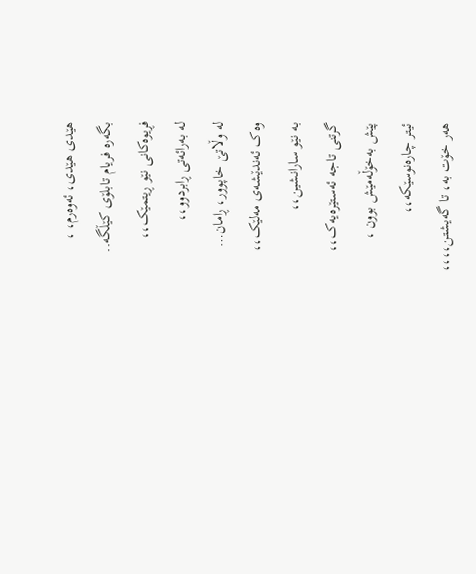هێدی هێدی، ئەوەرم، ،
بگەرە فریام تابلۆی کێڵگە..
فڕیوەکانی نێو ڕیتمێک،،
لە بەرائەتی ڕابردوو،،
لە وڵاتێ خاپوور، ڕامان…
وەک ئەندێشەی مەلێک،،
بە نێو سارانشین،،
گرتنی تاجە ئەستێرەیەک،،
پێش بەخۆڵەمێش بوون ،
ئیتر چارەنوسێکە،،
هەر خۆت بە، تا گەیشتن،،،،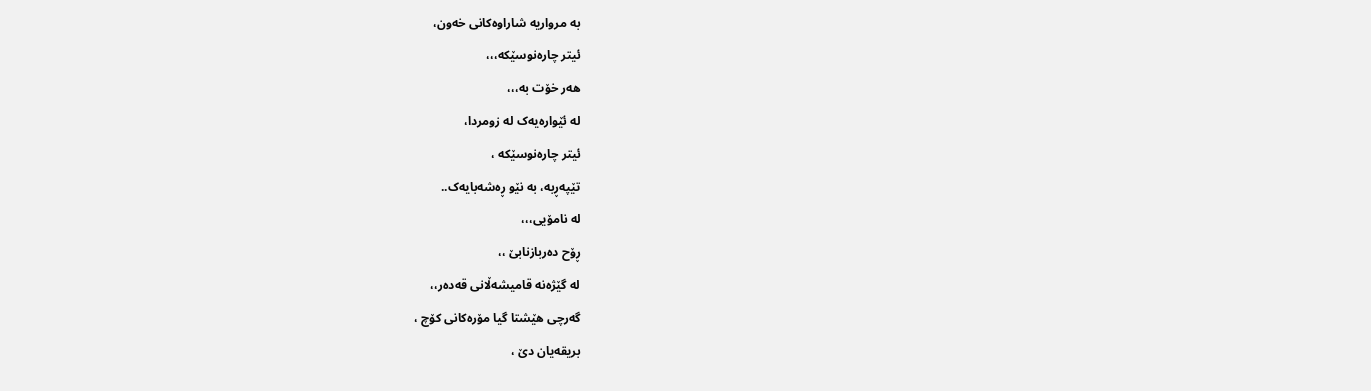بە مرواریە شاراوەکانی خەون،
ئیتر چارەنوسێکە،،،
هەر خۆت بە،،،
لە ئێوارەیەک لە زومردا،
ئیتر چارەنوسێکە ،
تێپەڕبە، بە نێو ڕەشەبایەک..
لە نامۆیی،،،
ڕۆح دەربازنابێ ،،
لە گێژەنە قامیشەڵانی قەدەر،،
گەرچی هێشتا گیا مۆرەکانی کۆچ ،
بریقەیان دێ ،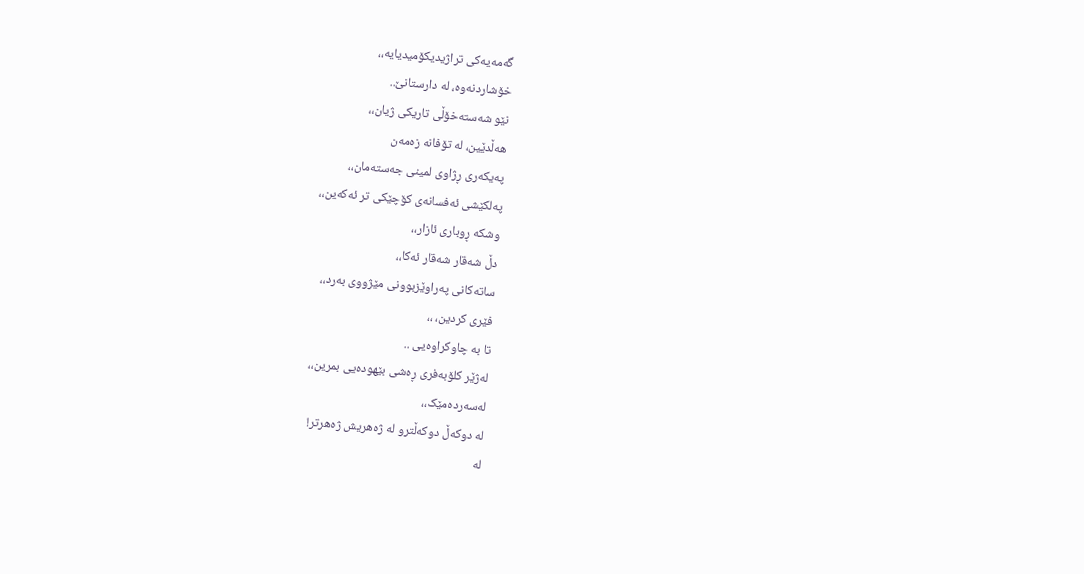گەمەیەکی تراژیدیکۆمیدیایە،،
خۆشاردنەوە، لە دارستانێ..
نێو شەستەخۆڵی تاریکی ژیان،،
هەڵدێین، لە تۆفانە زەمەن
پەیکەری ڕژاوی لمینی جەستەمان،،
پەلکێشی ئەفسانەی کۆچێکی تر ئەکەین،،
وشکە ڕوباری ئازار،،
دڵ شەقار شەقار ئەکا،،
ساتەکانی پەراوێزبوونی مێژووی بەرد،،
فێری کردین، ،،
تا بە چاوکراوەیی ..
لەژێر کلۆبەفری ڕەشی بێهودەیی بمرین،،
لەسەردەمێک،،
لە دوکەڵ دوکەڵترو لە ژەهریش ژەهرتر!
لە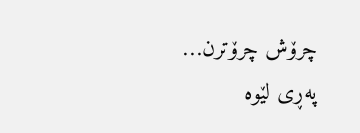چرۆش چرۆترن…
پەڕی لێوە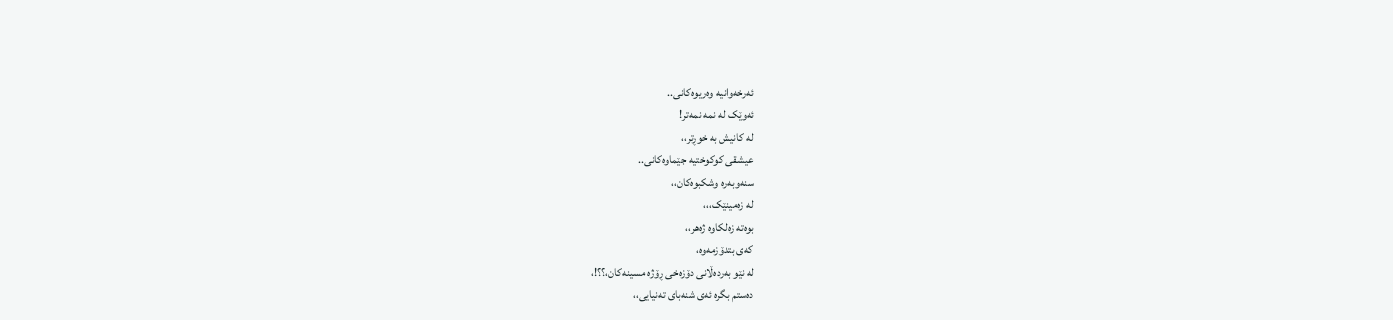ئەرخەوانیە وەریوەکانی..
ئەوێک لە نمە نمەتر!
لە کانیش بە خوڕتر،،
عیشقی کوکوختیە جێماوەکانی..
سنەوبەرە وشکبوەکان،،
لە زەمینێک،،،
بوەتە زەلکاوە ژەهر،،
کەی بتدۆزمەوە،
لە نێو بەردەڵانی دۆزەخی ڕۆژە مسینەکان،؟؟!،
دەستم بگرە ئەی شنەبای تەنیایی،،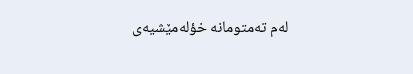لەم تەمتومانە خؤلەمێشیەی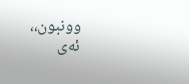وونبون،،
ئەی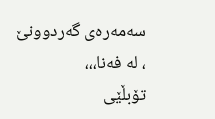سەمەرەی گەردوونێ ، لە فەنا،،،
تۆبڵێی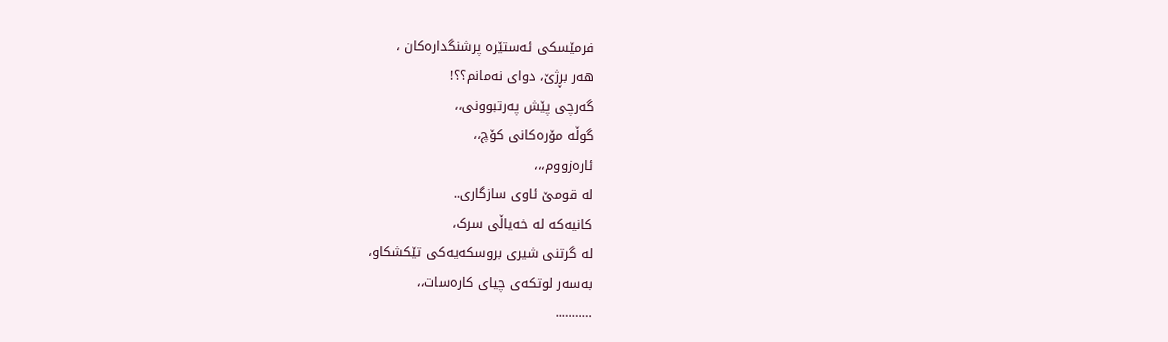فرمێسکی ئەستێرە پرشنگدارەکان ،
هەر بڕژێ، دوای نەمانم؟؟!
گەرچی پێش پەرتبوونی،،
گوڵە مۆرەکانی کۆچ،،
ئارەزووم،،،
لە قومێ ئاوی سازگاری..
کانیەکە لە خەیاڵی سرک،
لە گرتنی شیری بروسکەیەکی تێکشكاو،
بەسەر لوتکەی چیای کارەسات،،
………..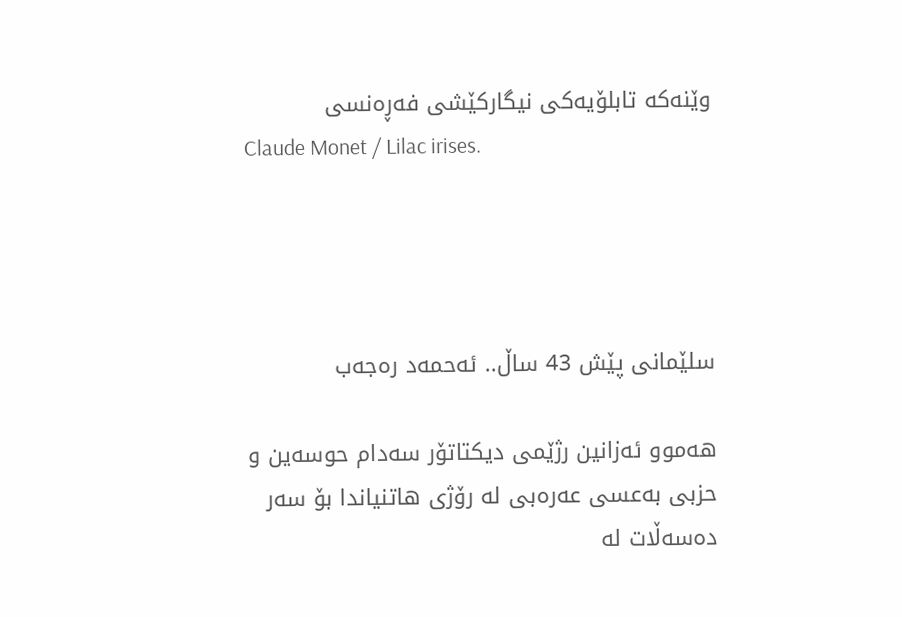وێنەکە تابلۆیەکی نیگارکێشی فەڕەنسی
Claude Monet / Lilac irises.




سلێمانی پێش 43 ساڵ.. ئه‌حمه‌د ره‌جه‌ب

هه‌موو ئه‌زانین‌ رژێمی دیكتاتۆر سه‌دام حوسه‌ین و حزبی به‌عسی عه‌ره‌بی له‌ رۆژی هاتنیاندا بۆ سه‌ر ده‌سه‌ڵات له‌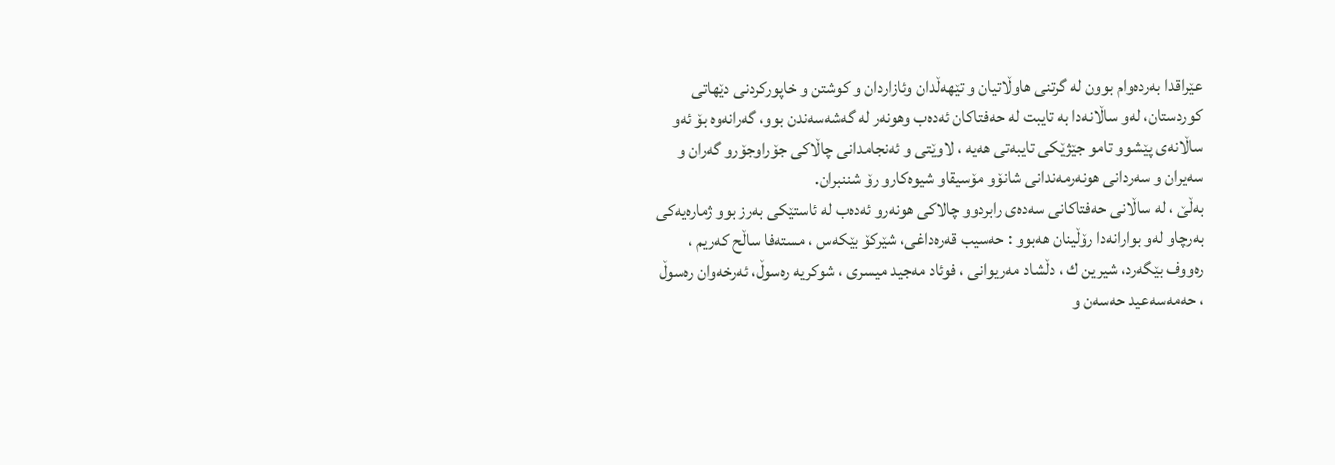عێراقدا به‌رده‌وام بوون له‌ گرتنی هاوڵاتیان و تێهه‌ڵدان وئازاردان و كوشتن و خاپوركردنی دێهاتی كوردستان، له‌و ساڵانه‌دا به‌ تایبت له‌ حه‌فتاكان ئه‌ده‌ب وهونه‌ر له‌ گه‌شه‌سه‌ندن بوو، گه‌رانه‌وه‌ بۆ ئه‌و ساڵانه‌ی پێشوو تامو جێژێكی تایبه‌تی هه‌یه ، لاوێتی و ئه‌نجامدانی چاڵاكی جۆراوجۆرو گه‌ران و سه‌یران و سه‌ردانی هونه‌رمه‌ندانی شانۆو مۆسیقاو شیوه‌كارو رۆ شننبران.
به‌ڵێ ، له‌ ساڵانی حه‌فتاكانی سه‌ده‌ی رابردوو چالاكی هونه‌رو ئه‌ده‌ب له‌ ئاستێكی به‌رز بوو ژماره‌یه‌كی به‌رچاو له‌و بوارانه‌دا رۆڵینان هه‌بوو : حه‌سیب قه‌ره‌داغی، شێركۆ بێكه‌س ، مسته‌فا ساڵح كه‌ریم ، ره‌ووف بێگه‌رد، شیرین ك ، دڵشاد مه‌ریوانی ، فوئاد مه‌جید میسری ، شوكریه‌ ره‌سوڵ، ئه‌رخه‌وان ره‌سوڵ ، حه‌مه‌سه‌عید حه‌سه‌ن و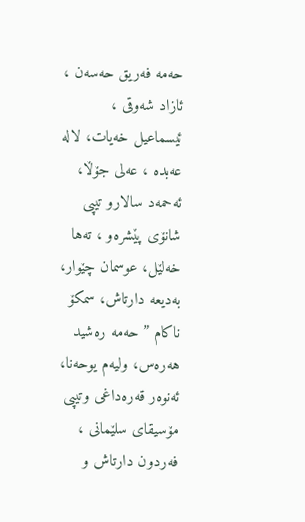حه‌مه‌ فه‌ریق حه‌سه‌ن ، ئازاد شه‌وقی ، ئیسماعیل خه‌یات، لاله‌ عه‌بده‌ ، عه‌لی جۆڵا، ئه‌حمه‌د سالارو تیپی شانۆی پێشره‌و ، ته‌ها خه‌لێل، عوسمان چێوار، به‌دیعه‌ دارتاش، سمكۆ ناكام ” حه‌مه‌ ره‌شید هه‌ره‌س، ولیه‌م یوحه‌نا، ئه‌نوه‌ر قه‌ره‌داغی وتیپی مۆسیقای سلێمانی ، فه‌ردون دارتاش و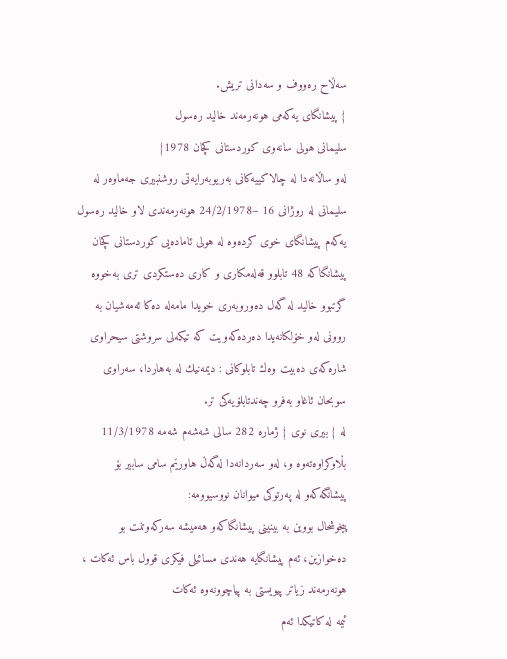سه‌ڵاح ره‌ووف و سه‌دانی تریش.
{ پیشانگای یه‌كه‌می هونه‌رمه‌ند خالید ره‌سول
سلیمانی هولی سانه‌وی كوردستانی كچان 1978}
له‌و ساڵانه‌دا له‌ چالاكییه‌كانی به‌ریوبه‌رایه‌تی روشنبیری جه‌ماوه‌ر له‌ سلیمانی له‌ روژانی 16 –24/2/1978 هونه‌رمه‌ندی لاو خالید ره‌سول یه‌كه‌م پیشانگای خوی كرده‌وه‌ له‌ هولی ئاماده‌یی كوردستانی كچان
پیشانگاكه‌ 48 تابلوو قه‌له‌مكاری و كاری ده‌ستكردی تری به‌خووه‌ گرتبوو خالید له‌ گه‌ل ده‌وروبه‌ری خویدا مامه‌له‌ ده‌كا ئه‌مه‌شیان به‌ روونی له‌و خۆلكانه‌یدا ده‌رده‌كه‌ویت كه‌ تیكه‌لی سروشتی سیحراوی شاره‌كه‌ی ده‌بیت وه‌ك تابلوكانی : دیمه‌نیك له‌ به‌هاردا، سه‌راوی سوبحان ئاغاو به‌فرو چه‌ندتابلۆیه‌كی تر.
له‌ { بیری نوی } ژماره‌ 282 سالی شه‌شه‌م شه‌مه‌ 11/3/1978 بڵاوكراوه‌ته‌وه‌ و، له‌و سه‌ردانه‌دا له‌گه‌ڵ هاورێم سامی سابیر بۆ پیشانگه‌كه‌و له‌ په‌رتوكی میوانان نووسیوومه‌:
پیخوشحال بووین به‌ بینینی پیشانگاكه‌‌و هه‌میشه‌ سه‌ركه‌وتنت بو ده‌خوازین، ئه‌م پیشانگایه‌ هه‌ندی مسائیلی فیكری قوول باس ئه‌كات ، هونه‌رمه‌ند زیاتر پیویستی به‌ پیاچوونه‌وه‌ ئه‌كات
ئیمه‌ له‌ كاتیكدا ئه‌م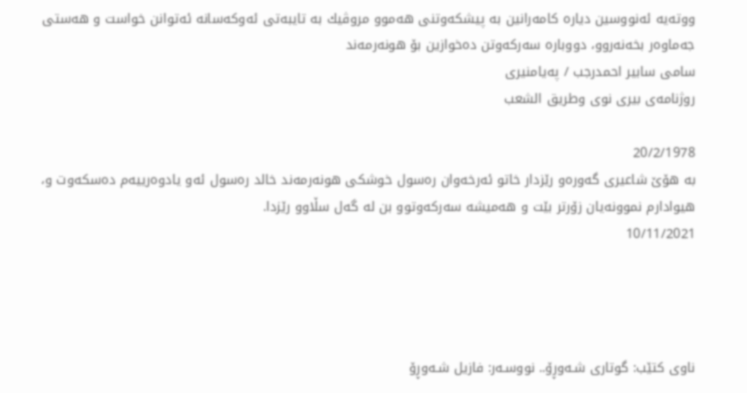ووته‌یه‌ ئه‌نووسین دیاره‌ كامه‌رانین به‌ پیشكه‌وتنی هه‌موو مروڤیك به‌ تایبه‌تی ئه‌وكه‌سانه‌ ئه‌توانن خواست و هه‌ستی جه‌ماوه‌ر بخه‌نه‌روو، دووباره‌ سه‌ركه‌وتن ده‌خوازین بۆ هونه‌رمه‌ند
سامی سابیر احمدرجب / په‌یامنیری
روژنامه‌ی بیری نوی وطریق الشعب

20/2/1978
به‌ هۆێ شاعیری گه‌وره‌و رێزدار خاتو ئه‌رخه‌وان ره‌سول خوشكی هونه‌رمه‌ند خالد ره‌سول ئه‌و یادوه‌رییه‌م ده‌سكه‌وت و، هیوادارم نموونه‌یان زۆرتر بێت و هه‌میشه‌ سه‌ركه‌وتوو بن له‌ گه‌ل سڵاوو رێزدا.
10/11/2021




ناوی کتێب: گوتاری شـەوڕۆ.. نووسـەر: فازیل شـەوڕۆ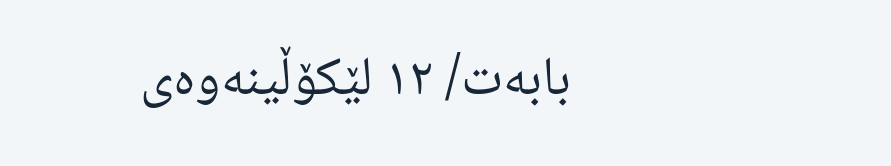بابەت/ ١٢ لێکۆڵینەوەی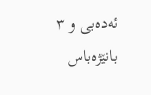ئەدەبی و ٣ بانێژەباس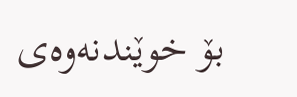بۆ خوێندنەوەی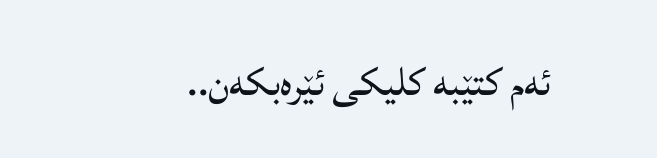ئەم کتێبە کلیکی ئێرەبکەن..